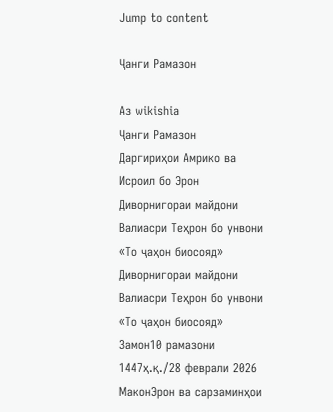Jump to content

Ҷанги Рамазон

Аз wikishia
Ҷанги Рамазон
Даргириҳои Амрико ва Исроил бо Эрон
Диворнигораи майдони Валиасри Теҳрон бо унвони «То ҷаҳон биосояд»
Диворнигораи майдони Валиасри Теҳрон бо унвони «То ҷаҳон биосояд»
Замон10 рамазони 1447ҳ.қ./28 феврали 2026
МаконЭрон ва сарзаминҳои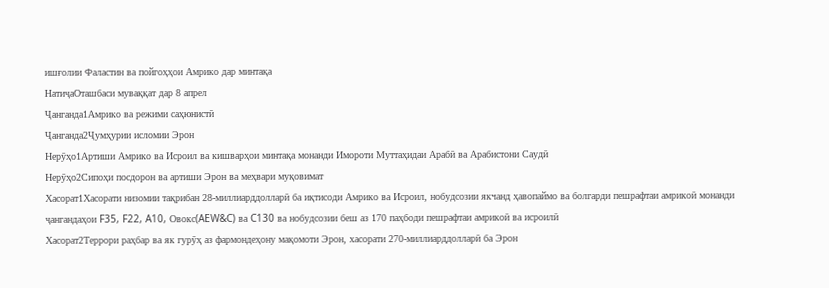ишғолии Фаластин ва пойгоҳҳои Амрико дар минтақа
НатиҷаОташбаси муваққат дар 8 апрел
Ҷанганда1Амрико ва режими саҳюнистӣ
Ҷанганда2Ҷумҳурии исломии Эрон
Нерӯҳо1Артиши Амрико ва Исроил ва кишварҳои минтақа монанди Имороти Муттаҳидаи Арабӣ ва Арабистони Саудӣ
Нерӯҳо2Сипоҳи посдорон ва артиши Эрон ва меҳвари муқовимат
Хасорат1Хасорати низомии тақрибан 28-миллиарддолларӣ ба иқтисоди Амрико ва Исроил, нобудсозии якчанд ҳавопаймо ва болгарди пешрафтаи амрикоӣ монанди ҷангандаҳои F35, F22, A10, Овокс(AEW&C) ва C130 ва нобудсозии беш аз 170 паҳбоди пешрафтаи амрикоӣ ва исроилӣ
Хасорат2Террори раҳбар ва як гурӯҳ аз фармондеҳону мақомоти Эрон, хасорати 270-миллиарддолларӣ ба Эрон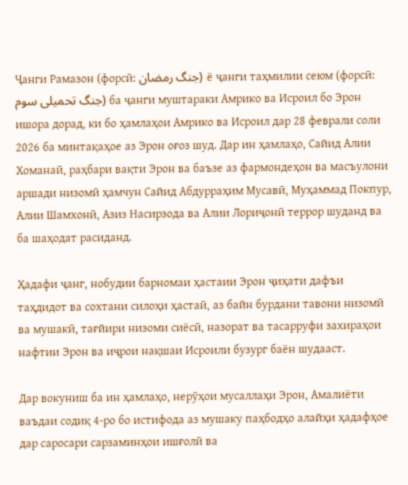Ҷанги Рамазон (форсӣ: جنگ رمضان) ё ҷанги таҳмилии сеюм (форсӣ: جنگ تحمیلی سوم) ба ҷанги муштараки Амрико ва Исроил бо Эрон ишора дорад, ки бо ҳамлаҳои Амрико ва Исроил дар 28 феврали соли 2026 ба минтақаҳое аз Эрон оғоз шуд. Дар ин ҳамлаҳо, Сайид Алии Хоманаӣ, раҳбари вақти Эрон ва баъзе аз фармондеҳон ва масъулони аршади низомӣ ҳамчун Сайид Абдурраҳим Мусавӣ, Муҳаммад Покпур, Алии Шамхонӣ, Азиз Насирзода ва Алии Лориҷонӣ террор шуданд ва ба шаҳодат расиданд.

Ҳадафи ҷанг, нобудии барномаи ҳастаии Эрон ҷиҳати дафъи таҳдидот ва сохтани силоҳи ҳастаӣ, аз байн бурдани тавони низомӣ ва мушакӣ, тағйири низоми сиёсӣ, назорат ва тасарруфи захираҳои нафтии Эрон ва иҷрои нақшаи Исроили бузург баён шудааст.

Дар вокуниш ба ин ҳамлаҳо, нерӯҳои мусаллаҳи Эрон, Амалиёти ваъдаи содиқ 4-ро бо истифода аз мушаку паҳбодҳо алайҳи ҳадафҳое дар саросари сарзаминҳои ишғолӣ ва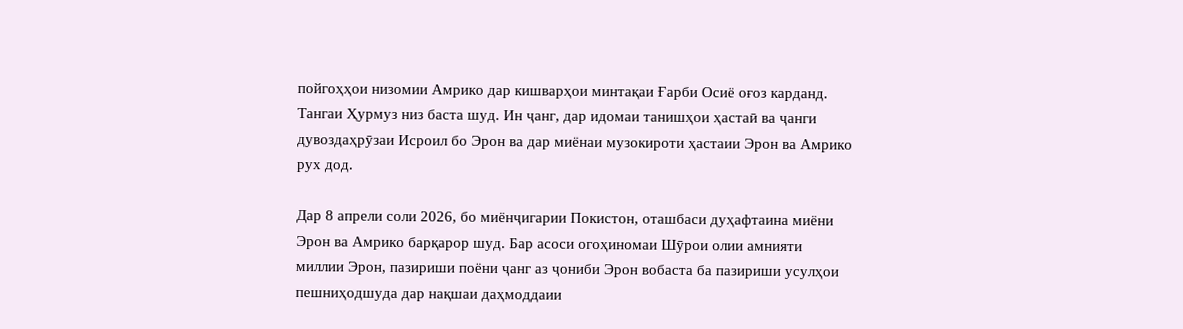пойгоҳҳои низомии Амрико дар кишварҳои минтақаи Ғарби Осиё оғоз карданд. Тангаи Ҳурмуз низ баста шуд. Ин ҷанг, дар идомаи танишҳои ҳастаӣ ва ҷанги дувоздаҳрӯзаи Исроил бо Эрон ва дар миёнаи музокироти ҳастаии Эрон ва Амрико рух дод.

Дар 8 апрели соли 2026, бо миёнҷигарии Покистон, оташбаси дуҳафтаина миёни Эрон ва Амрико барқарор шуд. Бар асоси огоҳиномаи Шӯрои олии амнияти миллии Эрон, пазириши поёни ҷанг аз ҷониби Эрон вобаста ба пазириши усулҳои пешниҳодшуда дар нақшаи даҳмоддаии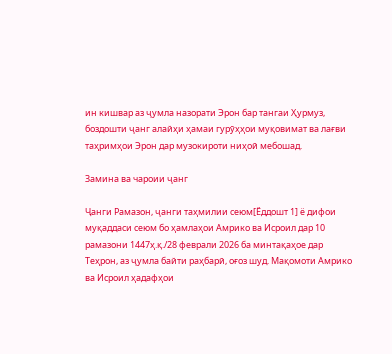ин кишвар аз ҷумла назорати Эрон бар тангаи Ҳурмуз, боздошти ҷанг алайҳи ҳамаи гурӯҳҳои муқовимат ва лағви таҳримҳои Эрон дар музокироти ниҳоӣ мебошад.

Замина ва чароии ҷанг

Ҷанги Рамазон, ҷанги таҳмилии сеюм[Ёддошт 1] ё дифои муқаддаси сеюм бо ҳамлаҳои Амрико ва Исроил дар 10 рамазони 1447ҳ.қ./28 феврали 2026 ба минтақаҳое дар Теҳрон, аз ҷумла байти раҳбарӣ, оғоз шуд. Мақомоти Амрико ва Исроил ҳадафҳои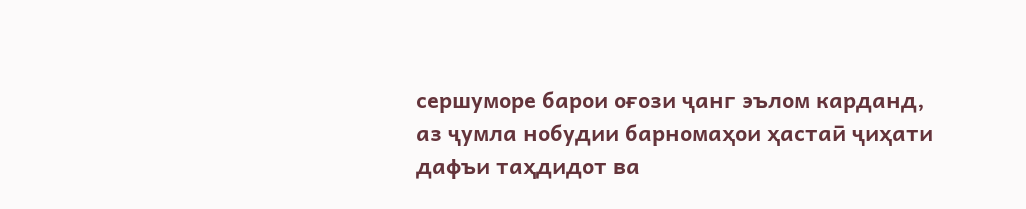сершуморе барои оғози ҷанг эълом карданд, аз ҷумла нобудии барномаҳои ҳастаӣ ҷиҳати дафъи таҳдидот ва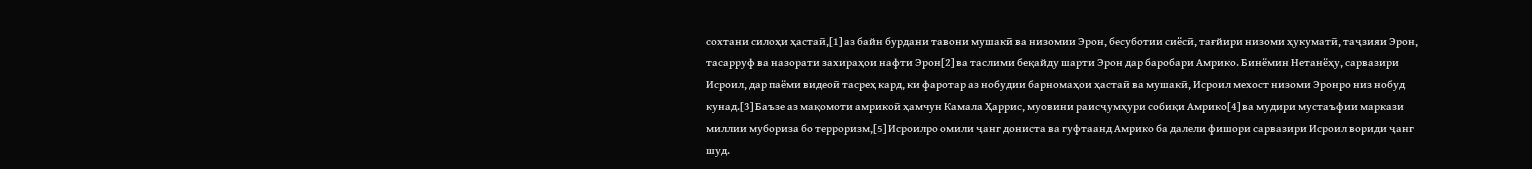сохтани силоҳи ҳастаӣ,[1] аз байн бурдани тавони мушакӣ ва низомии Эрон, бесуботии сиёсӣ, тағйири низоми ҳукуматӣ, таҷзияи Эрон, тасарруф ва назорати захираҳои нафти Эрон[2] ва таслими беқайду шарти Эрон дар баробари Амрико. Бинёмин Нетанёҳу, сарвазири Исроил, дар паёми видеоӣ тасреҳ кард, ки фаротар аз нобудии барномаҳои ҳастаӣ ва мушакӣ, Исроил мехост низоми Эронро низ нобуд кунад.[3] Баъзе аз мақомоти амрикоӣ ҳамчун Камала Ҳаррис, муовини раисҷумҳури собиқи Амрико[4] ва мудири мустаъфии маркази миллии мубориза бо терроризм,[5] Исроилро омили ҷанг дониста ва гуфтаанд Амрико ба далели фишори сарвазири Исроил вориди ҷанг шуд.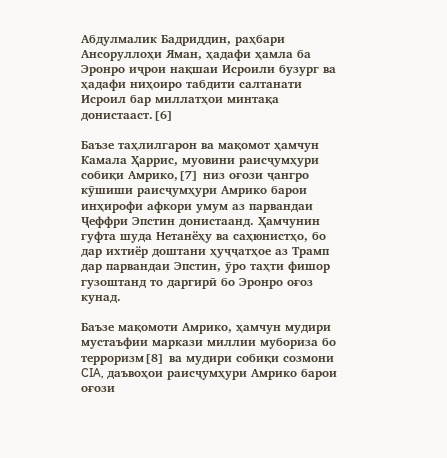Абдулмалик Бадриддин, раҳбари Ансоруллоҳи Яман, ҳадафи ҳамла ба Эронро иҷрои нақшаи Исроили бузург ва ҳадафи ниҳоиро табдити салтанати Исроил бар миллатҳои минтақа донистааст.[6]

Баъзе таҳлилгарон ва мақомот ҳамчун Камала Ҳаррис, муовини раисҷумҳури собиқи Амрико,[7] низ оғози ҷангро кӯшиши раисҷумҳури Амрико барои инҳирофи афкори умум аз парвандаи Ҷеффри Эпстин донистаанд. Ҳамчунин гуфта шуда Нетанёҳу ва саҳюнистҳо, бо дар ихтиёр доштани ҳуҷҷатҳое аз Трамп дар парвандаи Эпстин, ӯро таҳти фишор гузоштанд то даргирӣ бо Эронро оғоз кунад.

Баъзе мақомоти Амрико, ҳамчун мудири мустаъфии маркази миллии мубориза бо терроризм[8] ва мудири собиқи созмони CIA, даъвоҳои раисҷумҳури Амрико барои оғози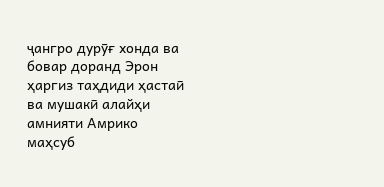ҷангро дурӯғ хонда ва бовар доранд Эрон ҳаргиз таҳдиди ҳастаӣ ва мушакӣ алайҳи амнияти Амрико маҳсуб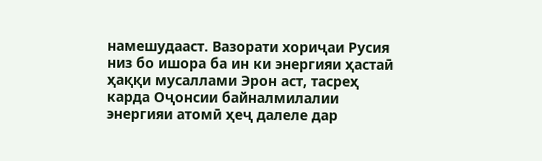намешудааст. Вазорати хориҷаи Русия низ бо ишора ба ин ки энергияи ҳастаӣ ҳаққи мусаллами Эрон аст, тасреҳ карда Оҷонсии байналмилалии энергияи атомӣ ҳеҷ далеле дар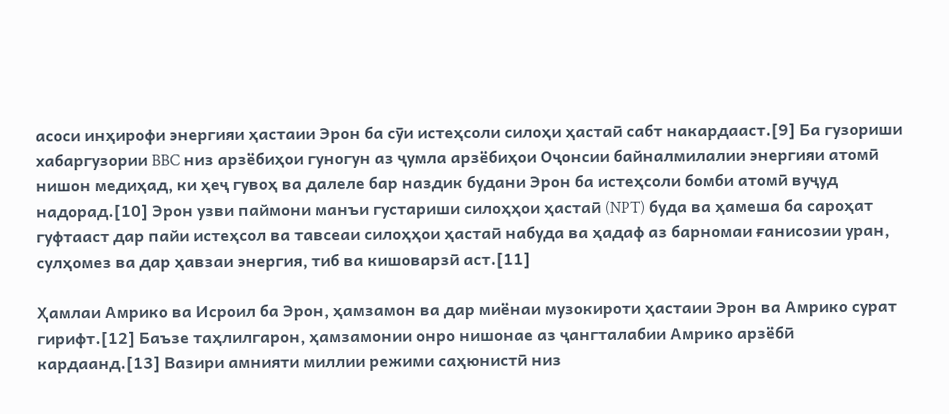асоси инҳирофи энергияи ҳастаии Эрон ба сӯи истеҳсоли силоҳи ҳастаӣ сабт накардааст.[9] Ба гузориши хабаргузории BBC низ арзёбиҳои гуногун аз ҷумла арзёбиҳои Оҷонсии байналмилалии энергияи атомӣ нишон медиҳад, ки ҳеҷ гувоҳ ва далеле бар наздик будани Эрон ба истеҳсоли бомби атомӣ вуҷуд надорад.[10] Эрон узви паймони манъи густариши силоҳҳои ҳастаӣ (NPT) буда ва ҳамеша ба сароҳат гуфтааст дар пайи истеҳсол ва тавсеаи силоҳҳои ҳастаӣ набуда ва ҳадаф аз барномаи ғанисозии уран, сулҳомез ва дар ҳавзаи энергия, тиб ва кишоварзӣ аст.[11]

Ҳамлаи Амрико ва Исроил ба Эрон, ҳамзамон ва дар миёнаи музокироти ҳастаии Эрон ва Амрико сурат гирифт.[12] Баъзе таҳлилгарон, ҳамзамонии онро нишонае аз ҷангталабии Амрико арзёбӣ кардаанд.[13] Вазири амнияти миллии режими саҳюнистӣ низ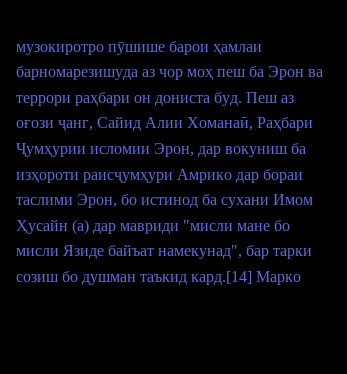музокиротро пӯшише барои ҳамлаи барномарезишуда аз чор моҳ пеш ба Эрон ва террори раҳбари он дониста буд. Пеш аз оғози ҷанг, Сайид Алии Хоманаӣ, Раҳбари Ҷумҳурии исломии Эрон, дар вокуниш ба изҳороти раисҷумҳури Амрико дар бораи таслими Эрон, бо истинод ба сухани Имом Ҳусайн (а) дар мавриди "мисли мане бо мисли Язиде байъат намекунад", бар тарки созиш бо душман таъкид кард.[14] Марко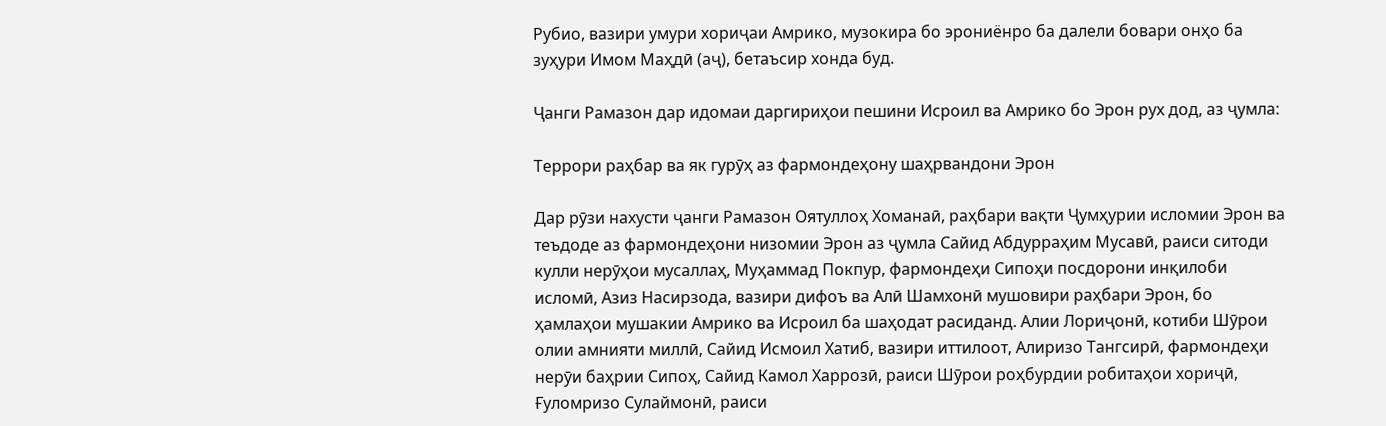Рубио, вазири умури хориҷаи Амрико, музокира бо эрониёнро ба далели бовари онҳо ба зуҳури Имом Маҳдӣ (аҷ), бетаъсир хонда буд.

Ҷанги Рамазон дар идомаи даргириҳои пешини Исроил ва Амрико бо Эрон рух дод, аз ҷумла:

Террори раҳбар ва як гурӯҳ аз фармондеҳону шаҳрвандони Эрон

Дар рӯзи нахусти ҷанги Рамазон Оятуллоҳ Хоманаӣ, раҳбари вақти Ҷумҳурии исломии Эрон ва теъдоде аз фармондеҳони низомии Эрон аз ҷумла Сайид Абдурраҳим Мусавӣ, раиси ситоди кулли нерӯҳои мусаллаҳ, Муҳаммад Покпур, фармондеҳи Сипоҳи посдорони инқилоби исломӣ, Азиз Насирзода, вазири дифоъ ва Алӣ Шамхонӣ мушовири раҳбари Эрон, бо ҳамлаҳои мушакии Амрико ва Исроил ба шаҳодат расиданд. Алии Лориҷонӣ, котиби Шӯрои олии амнияти миллӣ, Сайид Исмоил Хатиб, вазири иттилоот, Алиризо Тангсирӣ, фармондеҳи нерӯи баҳрии Сипоҳ, Сайид Камол Харрозӣ, раиси Шӯрои роҳбурдии робитаҳои хориҷӣ, Ғуломризо Сулаймонӣ, раиси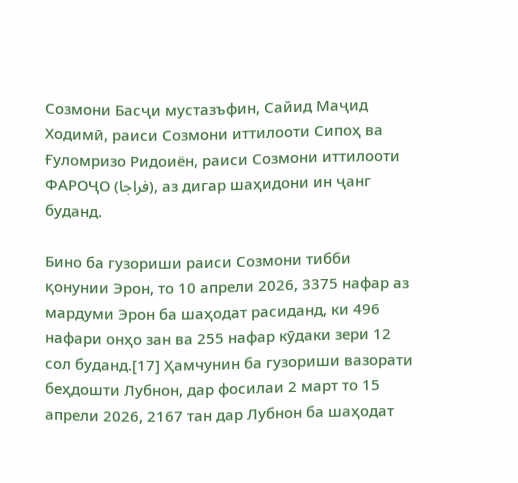Созмони Басҷи мустазъфин, Сайид Маҷид Ходимӣ, раиси Созмони иттилооти Сипоҳ ва Ғуломризо Ридоиён, раиси Созмони иттилооти ФАРОҶО (فراجا), аз дигар шаҳидони ин ҷанг буданд.

Бино ба гузориши раиси Созмони тибби қонунии Эрон, то 10 апрели 2026, 3375 нафар аз мардуми Эрон ба шаҳодат расиданд, ки 496 нафари онҳо зан ва 255 нафар кӯдаки зери 12 сол буданд.[17] Ҳамчунин ба гузориши вазорати беҳдошти Лубнон, дар фосилаи 2 март то 15 апрели 2026, 2167 тан дар Лубнон ба шаҳодат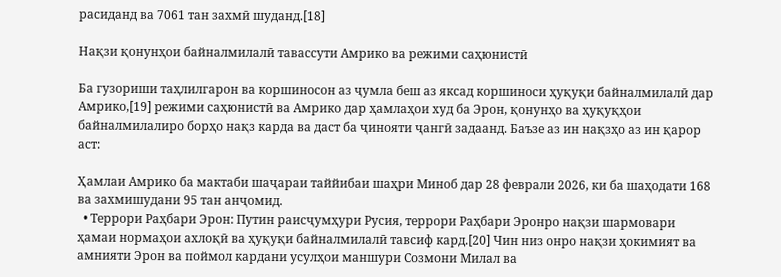расиданд ва 7061 тан захмӣ шуданд.[18]

Нақзи қонунҳои байналмилалӣ тавассути Амрико ва режими саҳюнистӣ

Ба гузориши таҳлилгарон ва коршиносон аз ҷумла беш аз яксад коршиноси ҳуқуқи байналмилалӣ дар Амрико,[19] режими саҳюнистӣ ва Амрико дар ҳамлаҳои худ ба Эрон, қонунҳо ва ҳуқуқҳои байналмилалиро борҳо нақз карда ва даст ба ҷинояти ҷангӣ задаанд. Баъзе аз ин нақзҳо аз ин қарор аст:

Ҳамлаи Амрико ба мактаби шаҷараи таййибаи шаҳри Миноб дар 28 феврали 2026, ки ба шаҳодати 168 ва захмишудани 95 тан анҷомид.
  • Террори Раҳбари Эрон: Путин раисҷумҳури Русия, террори Раҳбари Эронро нақзи шармовари ҳамаи нормаҳои ахлоқӣ ва ҳуқуқи байналмилалӣ тавсиф кард.[20] Чин низ онро нақзи ҳокимият ва амнияти Эрон ва поймол кардани усулҳои маншури Созмони Милал ва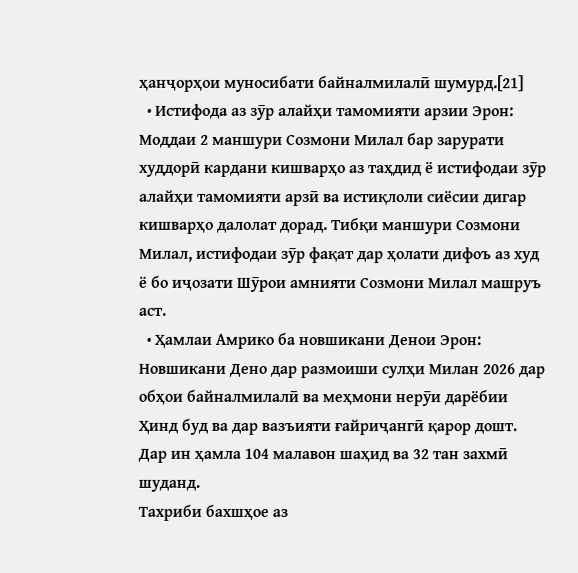ҳанҷорҳои муносибати байналмилалӣ шумурд.[21]
  • Истифода аз зӯр алайҳи тамомияти арзии Эрон: Моддаи 2 маншури Созмони Милал бар зарурати худдорӣ кардани кишварҳо аз таҳдид ё истифодаи зӯр алайҳи тамомияти арзӣ ва истиқлоли сиёсии дигар кишварҳо далолат дорад. Тибқи маншури Созмони Милал, истифодаи зӯр фақат дар ҳолати дифоъ аз худ ё бо иҷозати Шӯрои амнияти Созмони Милал машруъ аст.
  • Ҳамлаи Амрико ба новшикани Денои Эрон: Новшикани Дено дар размоиши сулҳи Милан 2026 дар обҳои байналмилалӣ ва меҳмони нерӯи дарёбии Ҳинд буд ва дар вазъияти ғайриҷангӣ қарор дошт. Дар ин ҳамла 104 малавон шаҳид ва 32 тан захмӣ шуданд.
Тахриби бахшҳое аз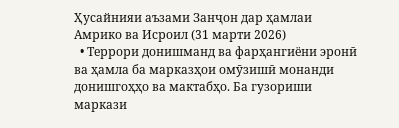Ҳусайнияи аъзами Занҷон дар ҳамлаи Амрико ва Исроил (31 марти 2026)
  • Террори донишманд ва фарҳангиёни эронӣ ва ҳамла ба марказҳои омӯзишӣ монанди донишгоҳҳо ва мактабҳо. Ба гузориши маркази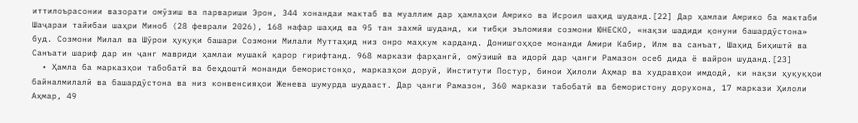иттилоърасонии вазорати омӯзиш ва парвариши Эрон, 344 хонандаи мактаб ва муаллим дар ҳамлаҳои Амрико ва Исроил шаҳид шуданд.[22] Дар ҳамлаи Амрико ба мактаби Шаҷараи тайибаи шаҳри Миноб (28 феврали 2026), 168 нафар шаҳид ва 95 тан захмӣ шуданд, ки тибқи эъломияи созмони ЮНЕСКО, «нақзи шадиди қонуни башардӯстона» буд. Созмони Милал ва Шӯрои ҳуқуқи башари Созмони Милали Муттаҳид низ онро маҳкум карданд. Донишгоҳҳое монанди Амири Кабир, Илм ва санъат, Шаҳид Биҳиштӣ ва Санъати шариф дар ин ҷанг мавриди ҳамлаи мушакӣ қарор гирифтанд. 968 маркази фарҳангӣ, омӯзишӣ ва идорӣ дар ҷанги Рамазон осеб дида ё вайрон шуданд.[23]
  • Ҳамла ба марказҳои табобатӣ ва беҳдоштӣ монанди бемористонҳо, марказҳои доруӣ, Институти Постур, бинои Ҳилоли Аҳмар ва худравҳои имдодӣ, ки нақзи ҳуқуқҳои байналмилалӣ ва башардӯстона ва низ конвенсияҳои Женева шумурда шудааст. Дар ҷанги Рамазон, 360 маркази табобатӣ ва бемористону дорухона, 17 маркази Ҳилоли Аҳмар, 49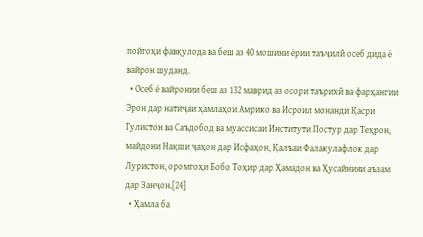пойгоҳи фавқулода ва беш аз 40 мошини ёрии таъҷилӣ осеб дида ё вайрон шуданд.
  • Осеб ё вайронии беш аз 132 маврид аз осори таърихӣ ва фарҳангии Эрон дар натиҷаи ҳамлаҳои Амрико ва Исроил монанди Қасри Гулистон ва Саъдобод ва муассисаи Институти Постур дар Теҳрон, майдони Нақши ҷаҳон дар Исфаҳон, Қалъаи Фалакулафлок дар Луристон, оромгоҳи Бобо Тоҳир дар Ҳамадон ва Ҳусайнияи аъзам дар Занҷон.[24]
  • Ҳамла ба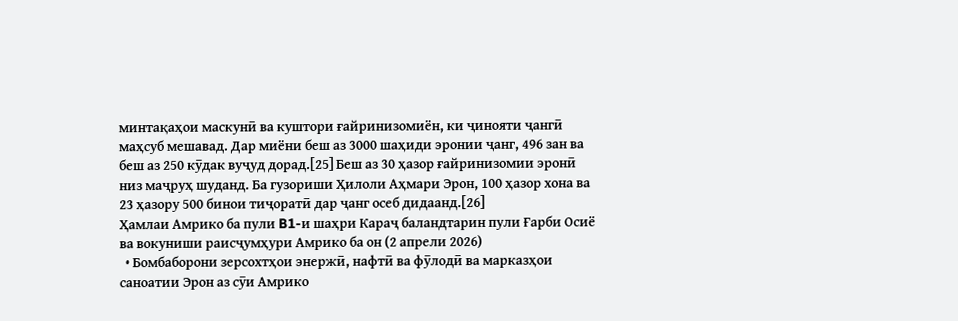минтақаҳои маскунӣ ва куштори ғайринизомиён, ки ҷинояти ҷангӣ маҳсуб мешавад. Дар миёни беш аз 3000 шаҳиди эронии ҷанг, 496 зан ва беш аз 250 кӯдак вуҷуд дорад.[25] Беш аз 30 ҳазор ғайринизомии эронӣ низ маҷруҳ шуданд. Ба гузориши Ҳилоли Аҳмари Эрон, 100 ҳазор хона ва 23 ҳазору 500 бинои тиҷоратӣ дар ҷанг осеб дидаанд.[26]
Ҳамлаи Амрико ба пули B1-и шаҳри Караҷ баландтарин пули Ғарби Осиё ва вокуниши раисҷумҳури Амрико ба он (2 апрели 2026)
  • Бомбаборони зерсохтҳои энержӣ, нафтӣ ва фӯлодӣ ва марказҳои саноатии Эрон аз сӯи Амрико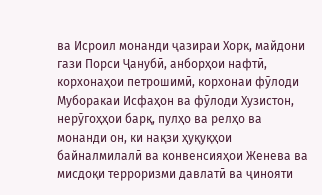ва Исроил монанди ҷазираи Хорк, майдони гази Порси Ҷанубӣ, анборҳои нафтӣ, корхонаҳои петрошимӣ, корхонаи фӯлоди Муборакаи Исфаҳон ва фӯлоди Хузистон, нерӯгоҳҳои барқ, пулҳо ва релҳо ва монанди он, ки нақзи ҳуқуқҳои байналмилалӣ ва конвенсияҳои Женева ва мисдоқи терроризми давлатӣ ва ҷинояти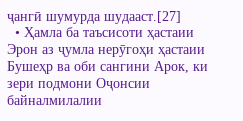ҷангӣ шумурда шудааст.[27]
  • Ҳамла ба таъсисоти ҳастаии Эрон аз ҷумла нерӯгоҳи ҳастаии Бушеҳр ва оби сангини Арок, ки зери подмони Оҷонсии байналмилалии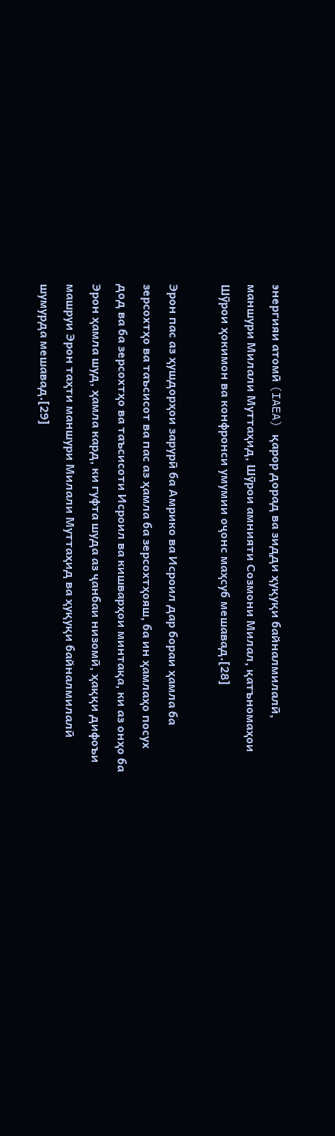энергияи атомӣ (IAEA) қарор дорад ва зидди ҳуқуқи байналмилалӣ, маншури Милали Муттаҳид, Шӯрои амнияти Созмони Милал, қатъномаҳои Шӯрои ҳокимон ва конфронси умумии оҷонс маҳсуб мешавад.[28]

Эрон пас аз ҳушдорҳои зарурӣ ба Амрико ва Исроил дар бораи ҳамла ба зерсохтҳо ва таъсисот ва пас аз ҳамла ба зерсохтҳояш, ба ин ҳамлаҳо посух дод ва ба зерсохтҳо ва таъсисоти Исроил ва кишварҳои минтақа, ки аз онҳо ба Эрон ҳамла шуд, ҳамла кард, ки гуфта шуда аз ҷанбаи низомӣ, ҳаққи дифоъи машруи Эрон таҳти маншури Милали Муттаҳид ва ҳуқуқи байналмилалӣ шумурда мешавад.[29]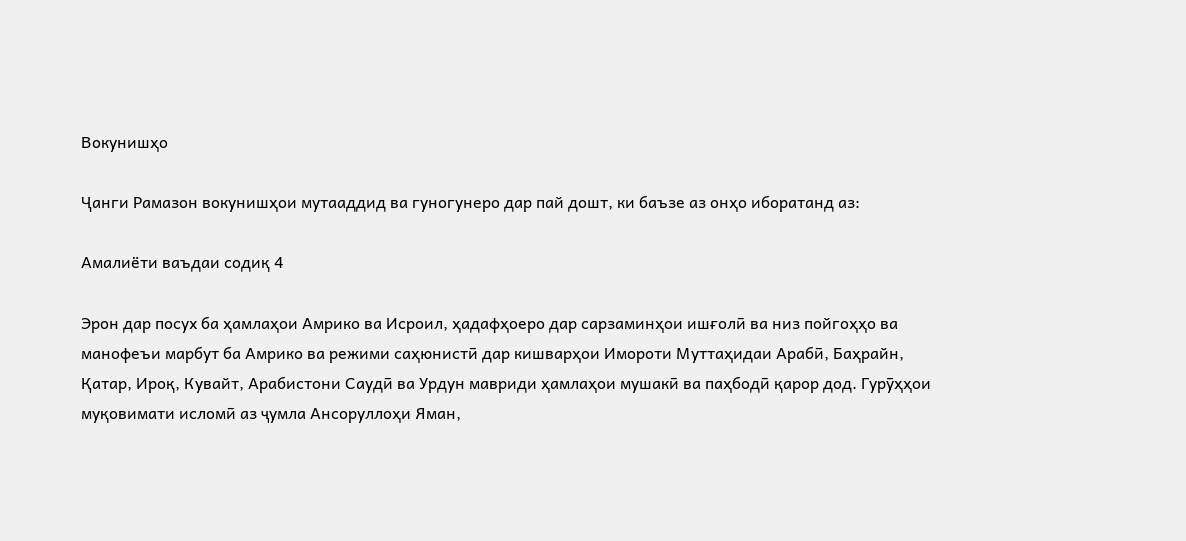Вокунишҳо

Ҷанги Рамазон вокунишҳои мутааддид ва гуногунеро дар пай дошт, ки баъзе аз онҳо иборатанд аз:

Амалиёти ваъдаи содиқ 4

Эрон дар посух ба ҳамлаҳои Амрико ва Исроил, ҳадафҳоеро дар сарзаминҳои ишғолӣ ва низ пойгоҳҳо ва манофеъи марбут ба Амрико ва режими саҳюнистӣ дар кишварҳои Имороти Муттаҳидаи Арабӣ, Баҳрайн, Қатар, Ироқ, Кувайт, Арабистони Саудӣ ва Урдун мавриди ҳамлаҳои мушакӣ ва паҳбодӣ қарор дод. Гурӯҳҳои муқовимати исломӣ аз ҷумла Ансоруллоҳи Яман,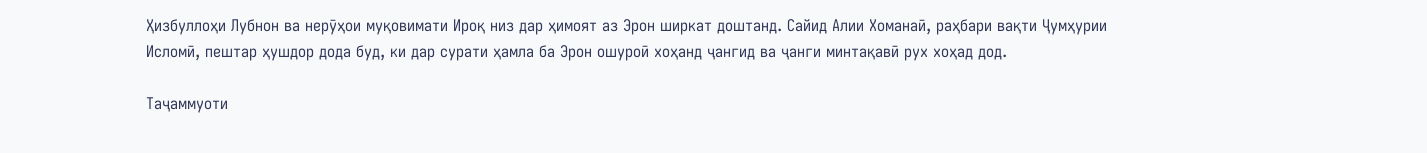Ҳизбуллоҳи Лубнон ва нерӯҳои муқовимати Ироқ низ дар ҳимоят аз Эрон ширкат доштанд. Сайид Алии Хоманаӣ, раҳбари вақти Ҷумҳурии Исломӣ, пештар ҳушдор дода буд, ки дар сурати ҳамла ба Эрон ошуроӣ хоҳанд ҷангид ва ҷанги минтақавӣ рух хоҳад дод.

Таҷаммуоти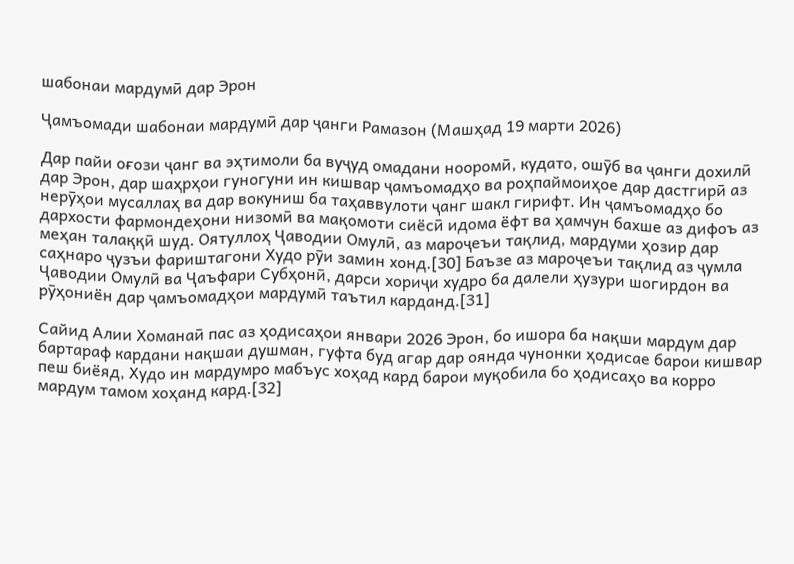шабонаи мардумӣ дар Эрон

Ҷамъомади шабонаи мардумӣ дар ҷанги Рамазон (Машҳад 19 марти 2026)

Дар пайи оғози ҷанг ва эҳтимоли ба вуҷуд омадани нооромӣ, кудато, ошӯб ва ҷанги дохилӣ дар Эрон, дар шаҳрҳои гуногуни ин кишвар ҷамъомадҳо ва роҳпаймоиҳое дар дастгирӣ аз нерӯҳои мусаллаҳ ва дар вокуниш ба таҳаввулоти ҷанг шакл гирифт. Ин ҷамъомадҳо бо дархости фармондеҳони низомӣ ва мақомоти сиёсӣ идома ёфт ва ҳамчун бахше аз дифоъ аз меҳан талаққӣ шуд. Оятуллоҳ Ҷаводии Омулӣ, аз мароҷеъи тақлид, мардуми ҳозир дар саҳнаро ҷузъи фариштагони Худо рӯи замин хонд.[30] Баъзе аз мароҷеъи тақлид аз ҷумла Ҷаводии Омулӣ ва Ҷаъфари Субҳонӣ, дарси хориҷи худро ба далели ҳузури шогирдон ва рӯҳониён дар ҷамъомадҳои мардумӣ таътил карданд.[31]

Сайид Алии Хоманаӣ пас аз ҳодисаҳои январи 2026 Эрон, бо ишора ба нақши мардум дар бартараф кардани нақшаи душман, гуфта буд агар дар оянда чунонки ҳодисае барои кишвар пеш биёяд, Худо ин мардумро мабъус хоҳад кард барои муқобила бо ҳодисаҳо ва корро мардум тамом хоҳанд кард.[32]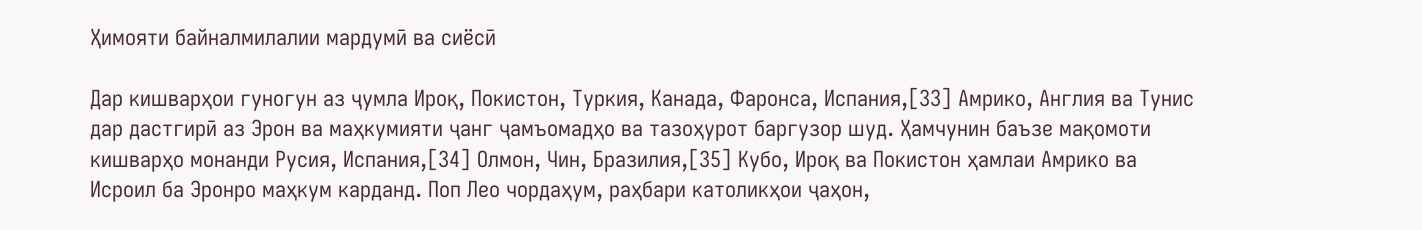Ҳимояти байналмилалии мардумӣ ва сиёсӣ

Дар кишварҳои гуногун аз ҷумла Ироқ, Покистон, Туркия, Канада, Фаронса, Испания,[33] Амрико, Англия ва Тунис дар дастгирӣ аз Эрон ва маҳкумияти ҷанг ҷамъомадҳо ва тазоҳурот баргузор шуд. Ҳамчунин баъзе мақомоти кишварҳо монанди Русия, Испания,[34] Олмон, Чин, Бразилия,[35] Кубо, Ироқ ва Покистон ҳамлаи Амрико ва Исроил ба Эронро маҳкум карданд. Поп Лео чордаҳум, раҳбари католикҳои ҷаҳон,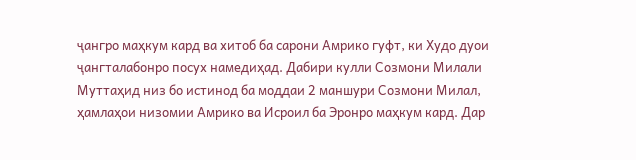ҷангро маҳкум кард ва хитоб ба сарони Амрико гуфт, ки Худо дуои ҷангталабонро посух намедиҳад. Дабири кулли Созмони Милали Муттаҳид низ бо истинод ба моддаи 2 маншури Созмони Милал, ҳамлаҳои низомии Амрико ва Исроил ба Эронро маҳкум кард. Дар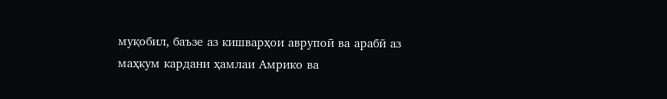муқобил, баъзе аз кишварҳои аврупоӣ ва арабӣ аз маҳкум кардани ҳамлаи Амрико ва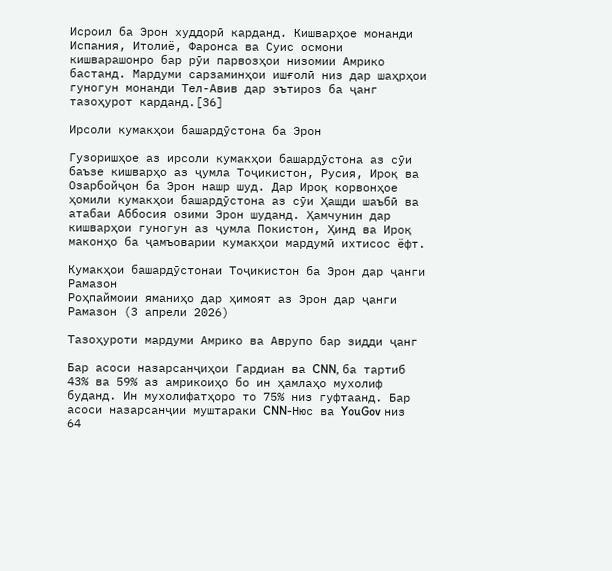Исроил ба Эрон худдорӣ карданд. Кишварҳое монанди Испания, Итолиё, Фаронса ва Суис осмони кишварашонро бар рӯи парвозҳои низомии Амрико бастанд. Мардуми сарзаминҳои ишғолӣ низ дар шаҳрҳои гуногун монанди Тел-Авив дар эътироз ба ҷанг тазоҳурот карданд.[36]

Ирсоли кумакҳои башардӯстона ба Эрон

Гузоришҳое аз ирсоли кумакҳои башардӯстона аз сӯи баъзе кишварҳо аз ҷумла Тоҷикистон, Русия, Ироқ ва Озарбойҷон ба Эрон нашр шуд. Дар Ироқ корвонҳое ҳомили кумакҳои башардӯстона аз сӯи Ҳашди шаъбӣ ва атабаи Аббосия озими Эрон шуданд. Ҳамчунин дар кишварҳои гуногун аз ҷумла Покистон, Ҳинд ва Ироқ маконҳо ба ҷамъоварии кумакҳои мардумӣ ихтисос ёфт.

Кумакҳои башардӯстонаи Тоҷикистон ба Эрон дар ҷанги Рамазон
Роҳпаймоии яманиҳо дар ҳимоят аз Эрон дар ҷанги Рамазон (3 апрели 2026)

Тазоҳуроти мардуми Амрико ва Аврупо бар зидди ҷанг

Бар асоси назарсанҷиҳои Гардиан ва CNN, ба тартиб 43% ва 59% аз амрикоиҳо бо ин ҳамлаҳо мухолиф буданд. Ин мухолифатҳоро то 75% низ гуфтаанд. Бар асоси назарсанҷии муштараки CNN-Нюc ва YouGov низ 64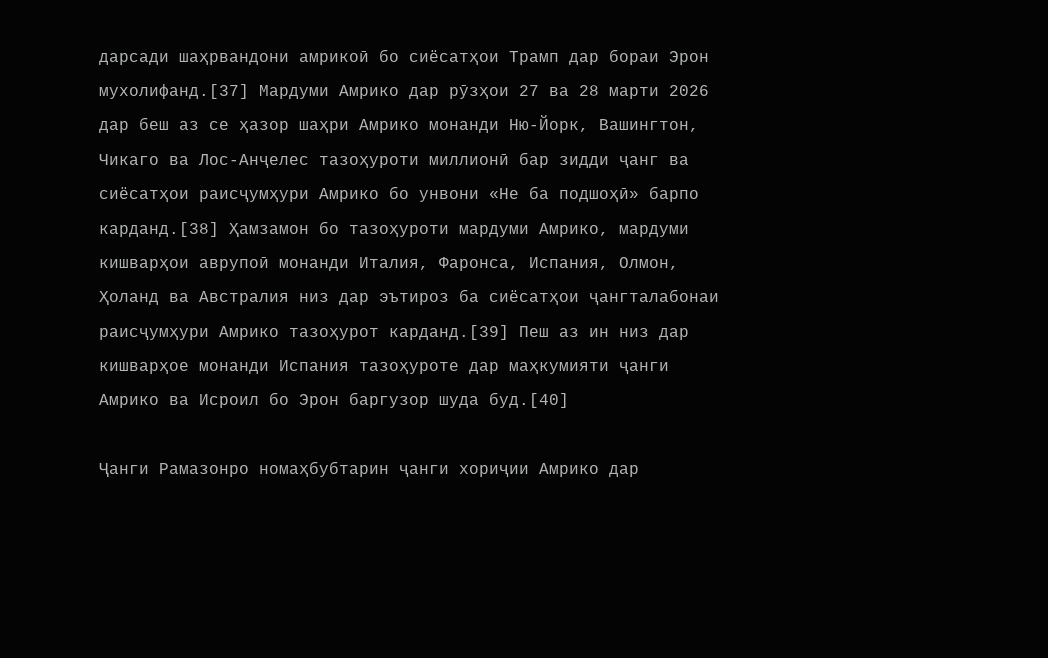дарсади шаҳрвандони амрикоӣ бо сиёсатҳои Трамп дар бораи Эрон мухолифанд.[37] Мардуми Амрико дар рӯзҳои 27 ва 28 марти 2026 дар беш аз се ҳазор шаҳри Амрико монанди Ню-Йорк, Вашингтон, Чикаго ва Лос-Анҷелес тазоҳуроти миллионӣ бар зидди ҷанг ва сиёсатҳои раисҷумҳури Амрико бо унвони «Не ба подшоҳӣ» барпо карданд.[38] Ҳамзамон бо тазоҳуроти мардуми Амрико, мардуми кишварҳои аврупоӣ монанди Италия, Фаронса, Испания, Олмон, Ҳоланд ва Австралия низ дар эътироз ба сиёсатҳои ҷангталабонаи раисҷумҳури Амрико тазоҳурот карданд.[39] Пеш аз ин низ дар кишварҳое монанди Испания тазоҳуроте дар маҳкумияти ҷанги Амрико ва Исроил бо Эрон баргузор шуда буд.[40]

Ҷанги Рамазонро номаҳбубтарин ҷанги хориҷии Амрико дар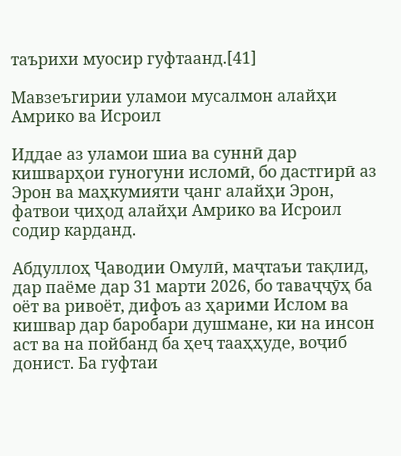таърихи муосир гуфтаанд.[41]

Мавзеъгирии уламои мусалмон алайҳи Амрико ва Исроил

Иддае аз уламои шиа ва суннӣ дар кишварҳои гуногуни исломӣ, бо дастгирӣ аз Эрон ва маҳкумияти ҷанг алайҳи Эрон, фатвои ҷиҳод алайҳи Амрико ва Исроил содир карданд.

Абдуллоҳ Ҷаводии Омулӣ, маҷтаъи тақлид, дар паёме дар 31 марти 2026, бо таваҷҷӯҳ ба оёт ва ривоёт, дифоъ аз ҳарими Ислом ва кишвар дар баробари душмане, ки на инсон аст ва на пойбанд ба ҳеҷ тааҳҳуде, воҷиб донист. Ба гуфтаи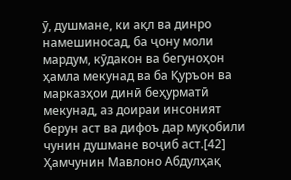ӯ, душмане, ки ақл ва динро намешиносад, ба ҷону моли мардум, кӯдакон ва бегуноҳон ҳамла мекунад ва ба Қуръон ва марказҳои динӣ беҳурматӣ мекунад, аз доираи инсоният берун аст ва дифоъ дар муқобили чунин душмане воҷиб аст.[42] Ҳамчунин Мавлоно Абдулҳақ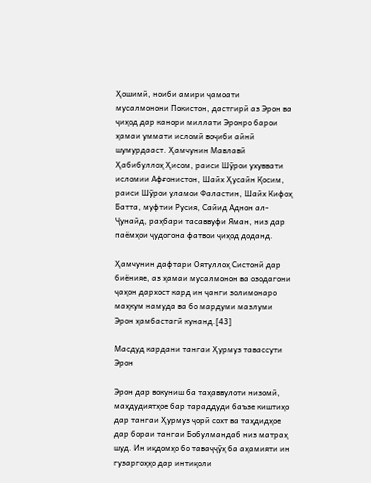Ҳошимӣ, ноиби амири ҷамоати мусалмонони Покистон, дастгирӣ аз Эрон ва ҷиҳод дар канори миллати Эронро барои ҳамаи уммати исломӣ воҷиби айнӣ шумурдааст. Ҳамчунин Мавлавӣ Ҳабибуллоҳ Ҳисом, раиси Шӯрои ухуввати исломии Афғонистон, Шайх Ҳусайн Қосим, раиси Шӯрои уламои Фаластин, Шайх Кифоҳ Батта, муфтии Русия, Сайид Аднон ал-Ҷунайд, раҳбари тасаввуфи Яман, низ дар паёмҳои ҷудогона фатвои ҷиҳод доданд.

Ҳамчунин дафтари Оятуллоҳ Систонӣ дар биёнияе, аз ҳамаи мусалмонон ва озодагони ҷаҳон дархост кард ин ҷанги золимонаро маҳкум намуда ва бо мардуми мазлуми Эрон ҳамбастагӣ кунанд.[43]

Масдуд кардани тангаи Ҳурмуз тавассути Эрон

Эрон дар вокуниш ба таҳаввулоти низомӣ, маҳдудиятҳое бар тараддуди баъзе киштиҳо дар тангаи Ҳурмуз ҷорӣ сохт ва таҳдидҳое дар бораи тангаи Бобулмандаб низ матраҳ шуд. Ин иқдомҳо бо таваҷҷӯҳ ба аҳамияти ин гузаргоҳҳо дар интиқоли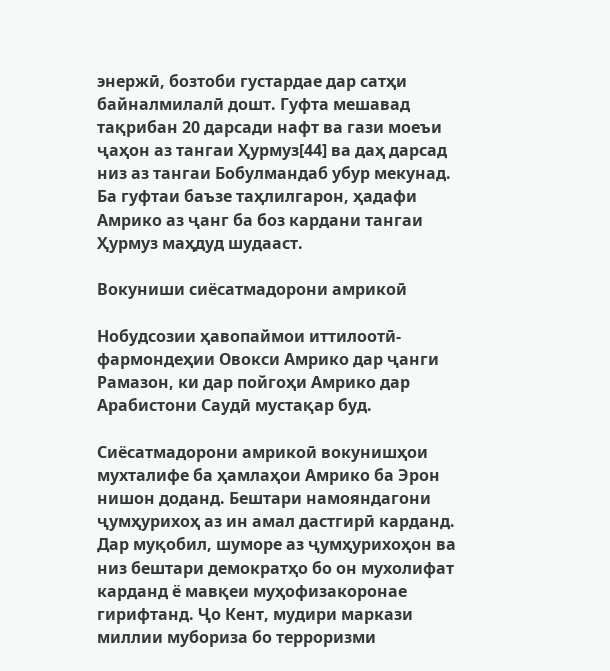энержӣ, бозтоби густардае дар сатҳи байналмилалӣ дошт. Гуфта мешавад тақрибан 20 дарсади нафт ва гази моеъи ҷаҳон аз тангаи Ҳурмуз[44] ва даҳ дарсад низ аз тангаи Бобулмандаб убур мекунад. Ба гуфтаи баъзе таҳлилгарон, ҳадафи Амрико аз ҷанг ба боз кардани тангаи Ҳурмуз маҳдуд шудааст.

Вокуниши сиёсатмадорони амрикоӣ

Нобудсозии ҳавопаймои иттилоотӣ-фармондеҳии Овокси Амрико дар ҷанги Рамазон, ки дар пойгоҳи Амрико дар Арабистони Саудӣ мустақар буд.

Сиёсатмадорони амрикоӣ вокунишҳои мухталифе ба ҳамлаҳои Амрико ба Эрон нишон доданд. Бештари намояндагони ҷумҳурихоҳ аз ин амал дастгирӣ карданд. Дар муқобил, шуморе аз ҷумҳурихоҳон ва низ бештари демократҳо бо он мухолифат карданд ё мавқеи муҳофизакоронае гирифтанд. Ҷо Кент, мудири маркази миллии мубориза бо терроризми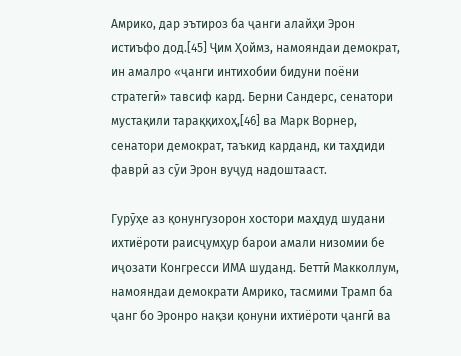Амрико, дар эътироз ба ҷанги алайҳи Эрон истиъфо дод.[45] Ҷим Ҳоймз, намояндаи демократ, ин амалро «ҷанги интихобии бидуни поёни стратегӣ» тавсиф кард. Берни Сандерс, сенатори мустақили тараққихоҳ,[46] ва Марк Ворнер, сенатори демократ, таъкид карданд, ки таҳдиди фаврӣ аз сӯи Эрон вуҷуд надоштааст.

Гурӯҳе аз қонунгузорон хостори маҳдуд шудани ихтиёроти раисҷумҳур барои амали низомии бе иҷозати Конгресси ИМА шуданд. Беттӣ Макколлум, намояндаи демократи Амрико, тасмими Трамп ба ҷанг бо Эронро нақзи қонуни ихтиёроти ҷангӣ ва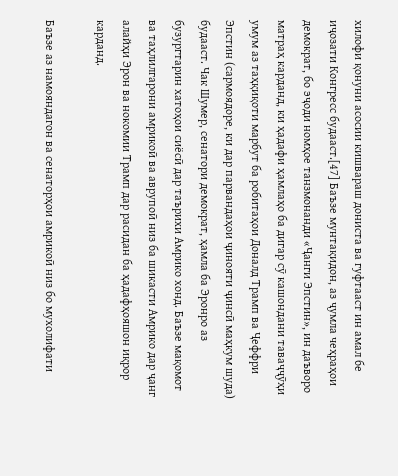хилофи қонуни асосии кишвараш дониста ва гуфтааст ин амал бе иҷозати Конгресс будааст.[47] Баъзе мунтақидон, аз ҷумла чеҳраҳои демократ, бо эҷоди номҳое танзмонанди «Ҷанги Эпстин», ин даъворо матраҳ карданд, ки ҳадафи ҳамлаҳо ба дигар сӯ кашондани таваҷҷӯҳи умум аз таҳқиқоти марбут ба робитаҳои Доналд Трамп ва Ҷеффри Эпстин (сармоядоре, ки дар парвандаҳои ҷинояти ҷинсӣ маҳкум шуда) будааст. Чак Шумер, сенатори демократ, ҳамла ба Эронро аз бузургтарин хатоҳои сиёсӣ дар таърихи Амрико хонд. Баъзе мақомот ва таҳлилгарони амрикоӣ ва аврупоӣ низ ба шикасти Амрико дар ҷанг алайҳи Эрон ва нокомии Трамп дар расидан ба ҳадафҳояшон иқрор карданд.

Баъзе аз намояндагон ва сенаторҳои амрикоӣ низ бо мухолифати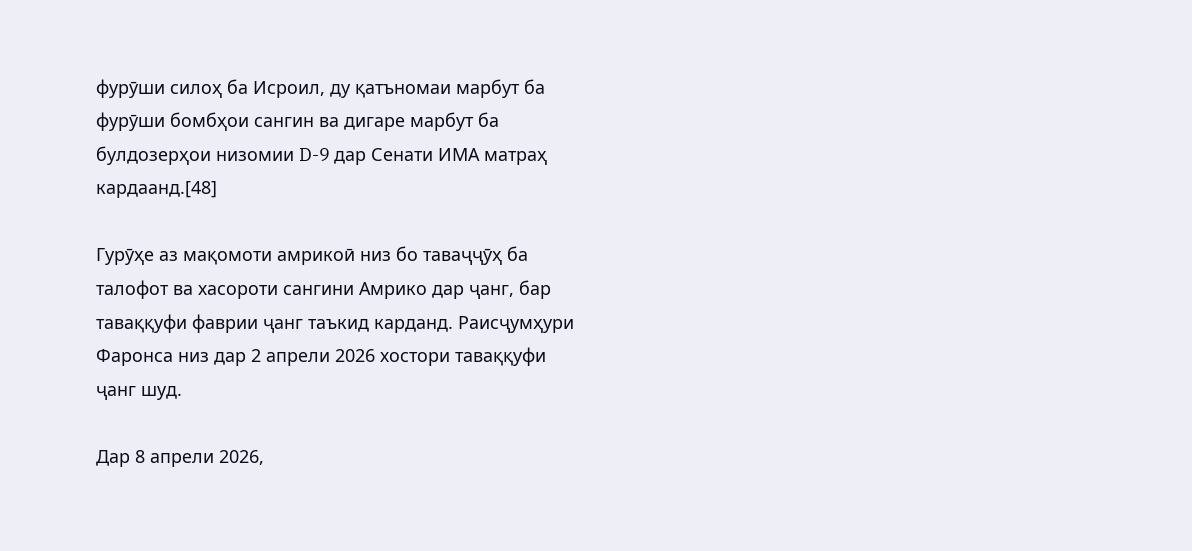фурӯши силоҳ ба Исроил, ду қатъномаи марбут ба фурӯши бомбҳои сангин ва дигаре марбут ба булдозерҳои низомии D-9 дар Сенати ИМА матраҳ кардаанд.[48]

Гурӯҳе аз мақомоти амрикоӣ низ бо таваҷҷӯҳ ба талофот ва хасороти сангини Амрико дар ҷанг, бар таваққуфи фаврии ҷанг таъкид карданд. Раисҷумҳури Фаронса низ дар 2 апрели 2026 хостори таваққуфи ҷанг шуд.

Дар 8 апрели 2026,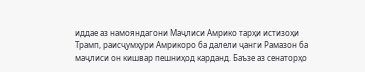иддае аз намояндагони Маҷлиси Амрико тарҳи истизоҳи Трамп, раисҷумҳури Амрикоро ба далели ҷанги Рамазон ба маҷлиси он кишвар пешниҳод карданд. Баъзе аз сенаторҳо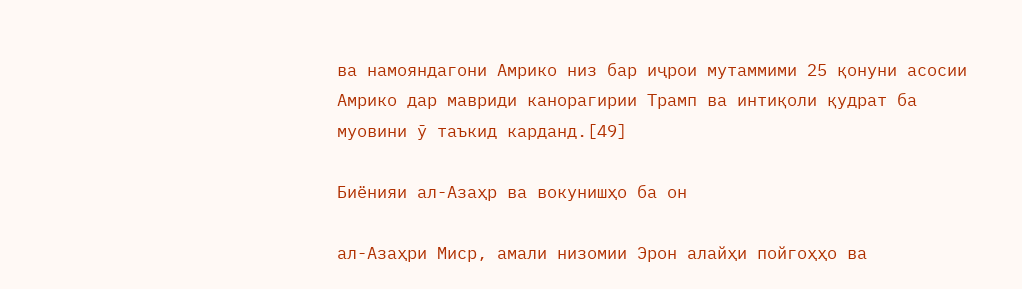ва намояндагони Амрико низ бар иҷрои мутаммими 25 қонуни асосии Амрико дар мавриди канорагирии Трамп ва интиқоли қудрат ба муовини ӯ таъкид карданд.[49]

Биёнияи ал-Азаҳр ва вокунишҳо ба он

ал-Азаҳри Миср, амали низомии Эрон алайҳи пойгоҳҳо ва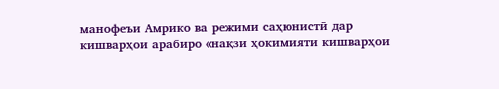манофеъи Амрико ва режими саҳюнистӣ дар кишварҳои арабиро «нақзи ҳокимияти кишварҳои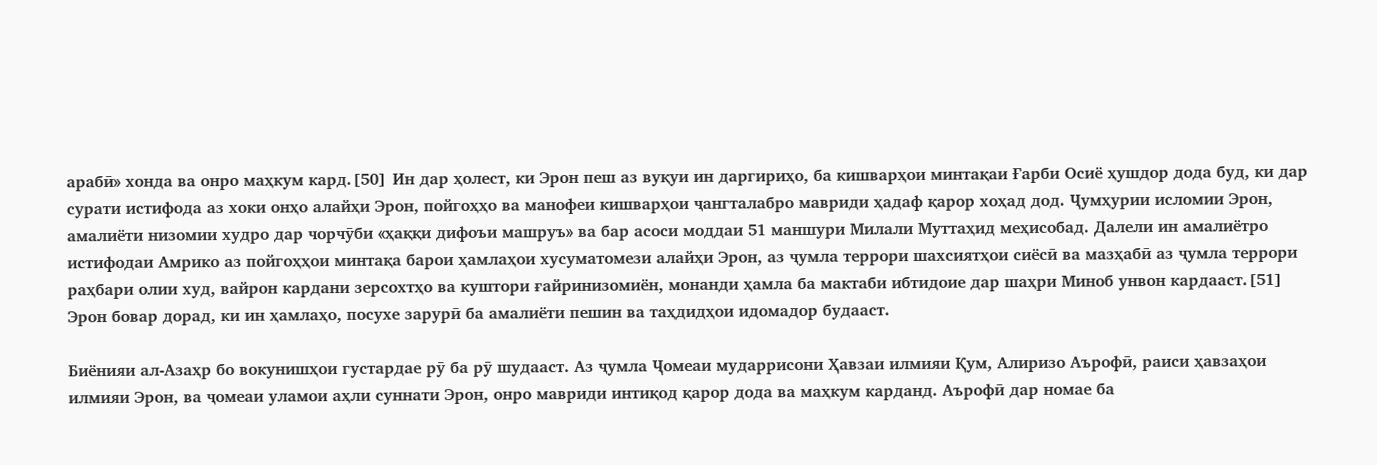арабӣ» хонда ва онро маҳкум кард.[50] Ин дар ҳолест, ки Эрон пеш аз вуқуи ин даргириҳо, ба кишварҳои минтақаи Ғарби Осиё ҳушдор дода буд, ки дар сурати истифода аз хоки онҳо алайҳи Эрон, пойгоҳҳо ва манофеи кишварҳои ҷангталабро мавриди ҳадаф қарор хоҳад дод. Ҷумҳурии исломии Эрон, амалиёти низомии худро дар чорчӯби «ҳаққи дифоъи машруъ» ва бар асоси моддаи 51 маншури Милали Муттаҳид меҳисобад. Далели ин амалиётро истифодаи Амрико аз пойгоҳҳои минтақа барои ҳамлаҳои хусуматомези алайҳи Эрон, аз ҷумла террори шахсиятҳои сиёсӣ ва мазҳабӣ аз ҷумла террори раҳбари олии худ, вайрон кардани зерсохтҳо ва куштори ғайринизомиён, монанди ҳамла ба мактаби ибтидоие дар шаҳри Миноб унвон кардааст.[51] Эрон бовар дорад, ки ин ҳамлаҳо, посухе зарурӣ ба амалиёти пешин ва таҳдидҳои идомадор будааст.

Биёнияи ал-Азаҳр бо вокунишҳои густардае рӯ ба рӯ шудааст. Аз ҷумла Ҷомеаи мударрисони Ҳавзаи илмияи Қум, Алиризо Аърофӣ, раиси ҳавзаҳои илмияи Эрон, ва ҷомеаи уламои аҳли суннати Эрон, онро мавриди интиқод қарор дода ва маҳкум карданд. Аърофӣ дар номае ба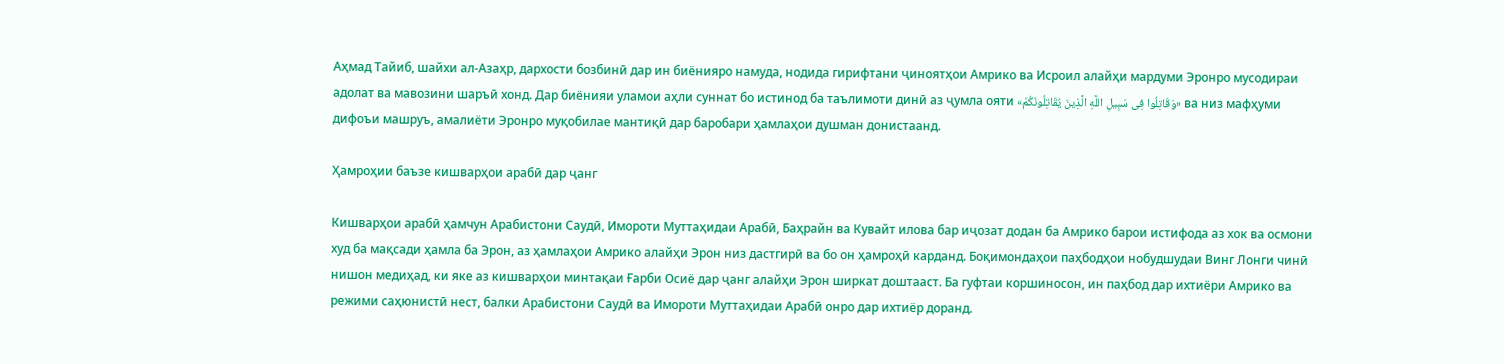Аҳмад Тайиб, шайхи ал-Азаҳр, дархости бозбинӣ дар ин биёнияро намуда, нодида гирифтани ҷиноятҳои Амрико ва Исроил алайҳи мардуми Эронро мусодираи адолат ва мавозини шаръӣ хонд. Дар биёнияи уламои аҳли суннат бо истинод ба таълимоти динӣ аз ҷумла ояти «وَقَاتِلُوا فِی سَبِیلِ اللَّهِ الَّذِینَ یُقَاتِلُونَکُمْ» ва низ мафҳуми дифоъи машруъ, амалиёти Эронро муқобилае мантиқӣ дар баробари ҳамлаҳои душман донистаанд.

Ҳамроҳии баъзе кишварҳои арабӣ дар ҷанг

Кишварҳои арабӣ ҳамчун Арабистони Саудӣ, Имороти Муттаҳидаи Арабӣ, Баҳрайн ва Кувайт илова бар иҷозат додан ба Амрико барои истифода аз хок ва осмони худ ба мақсади ҳамла ба Эрон, аз ҳамлаҳои Амрико алайҳи Эрон низ дастгирӣ ва бо он ҳамроҳӣ карданд. Боқимондаҳои паҳбодҳои нобудшудаи Винг Лонги чинӣ нишон медиҳад, ки яке аз кишварҳои минтақаи Ғарби Осиё дар ҷанг алайҳи Эрон ширкат доштааст. Ба гуфтаи коршиносон, ин паҳбод дар ихтиёри Амрико ва режими саҳюнистӣ нест, балки Арабистони Саудӣ ва Имороти Муттаҳидаи Арабӣ онро дар ихтиёр доранд.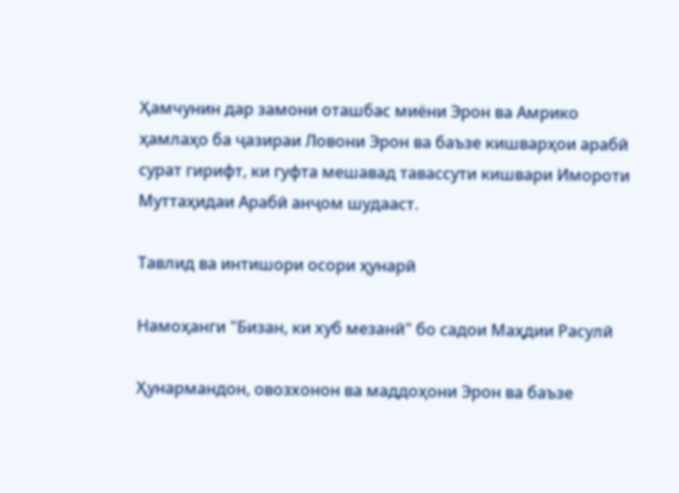Ҳамчунин дар замони оташбас миёни Эрон ва Амрико ҳамлаҳо ба ҷазираи Ловони Эрон ва баъзе кишварҳои арабӣ сурат гирифт, ки гуфта мешавад тавассути кишвари Имороти Муттаҳидаи Арабӣ анҷом шудааст.

Тавлид ва интишори осори ҳунарӣ

Намоҳанги "Бизан, ки хуб мезанӣ" бо садои Маҳдии Расулӣ

Ҳунармандон, овозхонон ва маддоҳони Эрон ва баъзе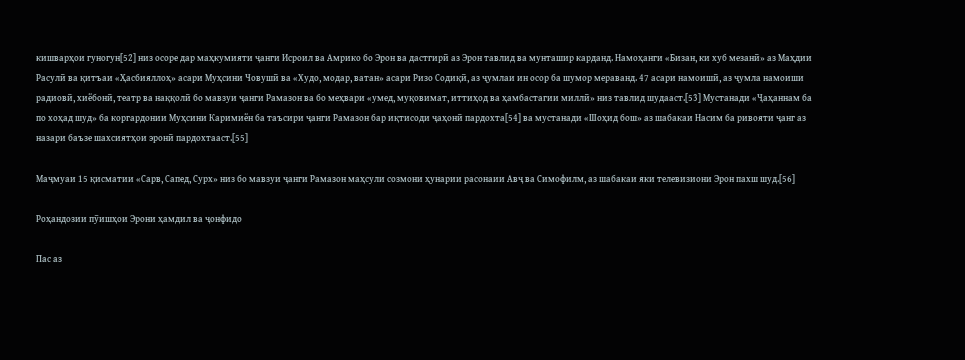кишварҳои гуногун[52] низ осоре дар маҳкумияти ҷанги Исроил ва Амрико бо Эрон ва дастгирӣ аз Эрон тавлид ва мунташир карданд. Намоҳанги «Бизан, ки хуб мезанӣ» аз Маҳдии Расулӣ ва қитъаи «Ҳасбияллоҳ» асари Муҳсини Човушӣ ва «Худо, модар, ватан» асари Ризо Содиқӣ, аз ҷумлаи ин осор ба шумор мераванд. 47 асари намоишӣ, аз ҷумла намоиши радиовӣ, хиёбонӣ, театр ва наққолӣ бо мавзуи ҷанги Рамазон ва бо меҳвари «умед, муқовимат, иттиҳод ва ҳамбастагии миллӣ» низ тавлид шудааст.[53] Мустанади «Ҷаҳаннам ба по хоҳад шуд» ба коргардонии Муҳсини Каримиён ба таъсири ҷанги Рамазон бар иқтисоди ҷаҳонӣ пардохта[54] ва мустанади «Шоҳид бош» аз шабакаи Насим ба ривояти ҷанг аз назари баъзе шахсиятҳои эронӣ пардохтааст.[55]

Маҷмуаи 15 қисматии «Сарв, Сапед, Сурх» низ бо мавзуи ҷанги Рамазон маҳсули созмони ҳунарии расонаии Авҷ ва Симофилм, аз шабакаи яки телевизиони Эрон пахш шуд.[56]

Роҳандозии пӯишҳои Эрони ҳамдил ва ҷонфидо

Пас аз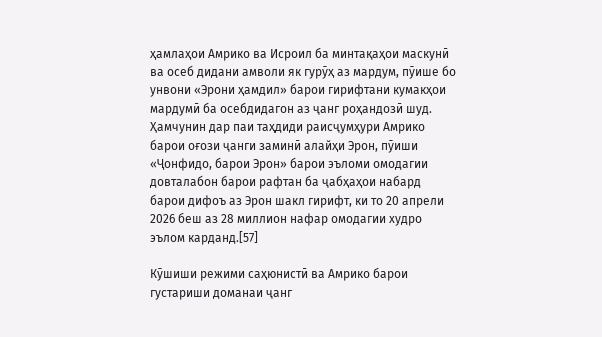ҳамлаҳои Амрико ва Исроил ба минтақаҳои маскунӣ ва осеб дидани амволи як гурӯҳ аз мардум, пӯише бо унвони «Эрони ҳамдил» барои гирифтани кумакҳои мардумӣ ба осебдидагон аз ҷанг роҳандозӣ шуд. Ҳамчунин дар паи таҳдиди раисҷумҳури Амрико барои оғози ҷанги заминӣ алайҳи Эрон, пӯиши «Ҷонфидо, барои Эрон» барои эъломи омодагии довталабон барои рафтан ба ҷабҳаҳои набард барои дифоъ аз Эрон шакл гирифт, ки то 20 апрели 2026 беш аз 28 миллион нафар омодагии худро эълом карданд.[57]

Кӯшиши режими саҳюнистӣ ва Амрико барои густариши доманаи ҷанг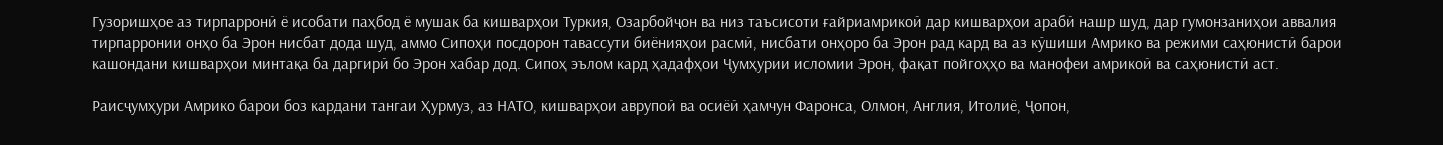Гузоришҳое аз тирпарронӣ ё исобати паҳбод ё мушак ба кишварҳои Туркия, Озарбойҷон ва низ таъсисоти ғайриамрикоӣ дар кишварҳои арабӣ нашр шуд, дар гумонзаниҳои аввалия тирпарронии онҳо ба Эрон нисбат дода шуд, аммо Сипоҳи посдорон тавассути биёнияҳои расмӣ, нисбати онҳоро ба Эрон рад кард ва аз кӯшиши Амрико ва режими саҳюнистӣ барои кашондани кишварҳои минтақа ба даргирӣ бо Эрон хабар дод. Сипоҳ эълом кард ҳадафҳои Ҷумҳурии исломии Эрон, фақат пойгоҳҳо ва манофеи амрикоӣ ва саҳюнистӣ аст.

Раисҷумҳури Амрико барои боз кардани тангаи Ҳурмуз, аз НАТО, кишварҳои аврупоӣ ва осиёӣ ҳамчун Фаронса, Олмон, Англия, Итолиё, Ҷопон,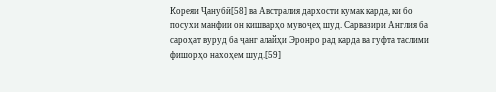Кореяи Ҷанубӣ[58] ва Австралия дархости кумак карда, ки бо посухи манфии он кишварҳо мувоҷеҳ шуд. Сарвазири Англия ба сароҳат вуруд ба ҷанг алайҳи Эронро рад карда ва гуфта таслими фишорҳо нахоҳем шуд.[59]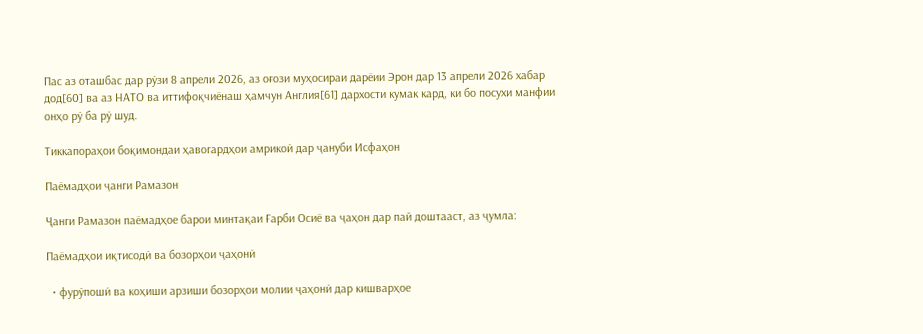Пас аз оташбас дар рӯзи 8 апрели 2026, аз оғози муҳосираи дарёии Эрон дар 13 апрели 2026 хабар дод[60] ва аз НАТО ва иттифоқчиёнаш ҳамчун Англия[61] дархости кумак кард, ки бо посухи манфии онҳо рӯ ба рӯ шуд.

Тиккапораҳои боқимондаи ҳавогардҳои амрикоӣ дар ҷануби Исфаҳон

Паёмадҳои ҷанги Рамазон

Ҷанги Рамазон паёмадҳое барои минтақаи Ғарби Осиё ва ҷаҳон дар пай доштааст, аз ҷумла:

Паёмадҳои иқтисодӣ ва бозорҳои ҷаҳонӣ

  • фурӯпошӣ ва коҳиши арзиши бозорҳои молии ҷаҳонӣ дар кишварҳое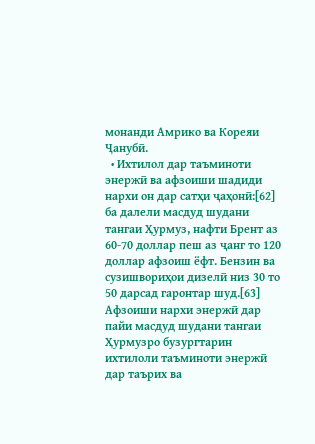монанди Амрико ва Кореяи Ҷанубӣ.
  • Ихтилол дар таъминоти энержӣ ва афзоиши шадиди нархи он дар сатҳи ҷаҳонӣ:[62] ба далели масдуд шудани тангаи Ҳурмуз, нафти Брент аз 60-70 доллар пеш аз ҷанг то 120 доллар афзоиш ёфт. Бензин ва сузишвориҳои дизелӣ низ 30 то 50 дарсад гаронтар шуд.[63] Афзоиши нархи энержӣ дар пайи масдуд шудани тангаи Ҳурмузро бузургтарин ихтилоли таъминоти энержӣ дар таърих ва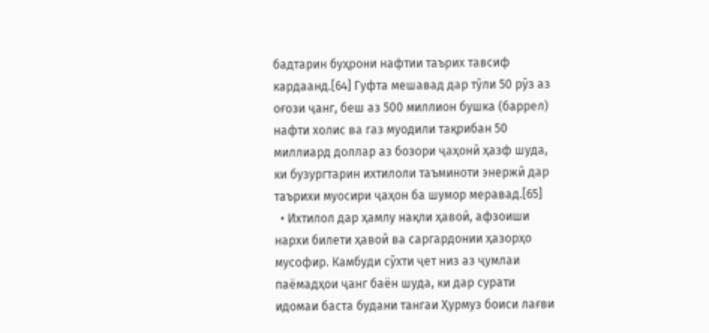бадтарин буҳрони нафтии таърих тавсиф кардаанд.[64] Гуфта мешавад дар тӯли 50 рӯз аз оғози ҷанг, беш аз 500 миллион бушка (баррел) нафти холис ва газ муодили тақрибан 50 миллиард доллар аз бозори ҷаҳонӣ ҳазф шуда, ки бузургтарин ихтилоли таъминоти энержӣ дар таърихи муосири ҷаҳон ба шумор меравад.[65]
  • Ихтилол дар ҳамлу нақли ҳавоӣ, афзоиши нархи билети ҳавоӣ ва саргардонии ҳазорҳо мусофир. Камбуди сӯхти ҷет низ аз ҷумлаи паёмадҳои ҷанг баён шуда, ки дар сурати идомаи баста будани тангаи Ҳурмуз боиси лағви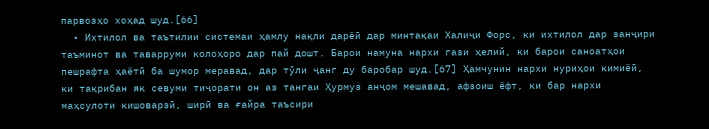парвозҳо хоҳад шуд.[66]
  • Ихтилол ва таътилии системаи ҳамлу нақли дарёӣ дар минтақаи Халиҷи Форс, ки ихтилол дар занҷири таъминот ва таварруми колоҳоро дар пай дошт. Барои намуна нархи гази ҳелий, ки барои саноатҳои пешрафта ҳаётӣ ба шумор меравад, дар тӯли ҷанг ду баробар шуд.[67] Ҳамчунин нархи нуриҳои кимиёӣ, ки тақрибан як севуми тиҷорати он аз тангаи Ҳурмуз анҷом мешавад, афзоиш ёфт, ки бар нархи маҳсулоти кишоварзӣ, ширӣ ва ғайра таъсири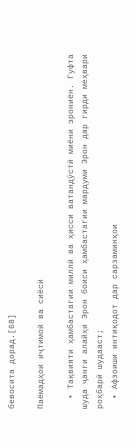бевосита дорад.[68]

Паёмадҳои иҷтимоӣ ва сиёсӣ

  • Тақвияти ҳамбастагии миллӣ ва ҳисси ватандӯстӣ миёни эрониён. Гуфта шуда ҷанги алайҳи Эрон боиси ҳамбастагии мардуми Эрон дар гирди меҳвари роҳбарӣ шудааст;
  • Афзоиши интиқодот дар сарзаминҳои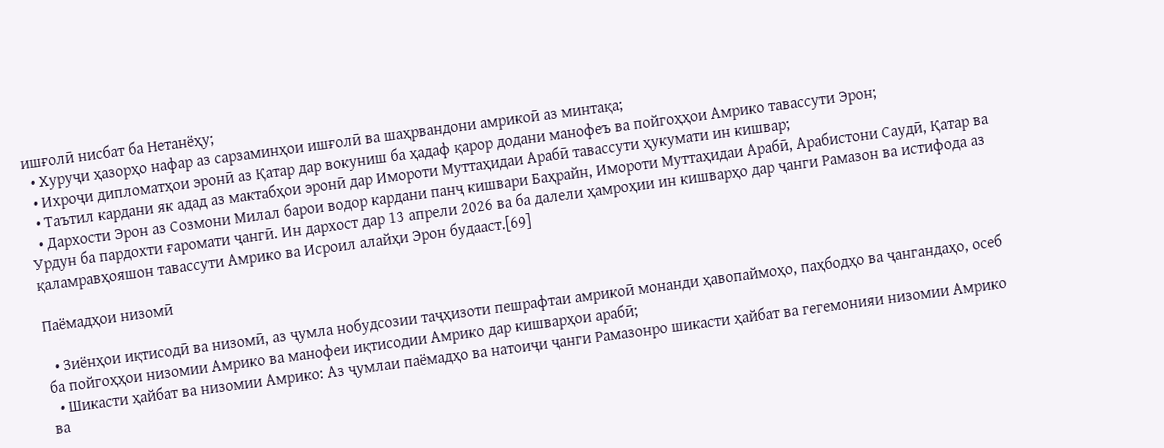ишғолӣ нисбат ба Нетанёҳу;
  • Хуруҷи ҳазорҳо нафар аз сарзаминҳои ишғолӣ ва шаҳрвандони амрикоӣ аз минтақа;
  • Ихроҷи дипломатҳои эронӣ аз Қатар дар вокуниш ба ҳадаф қарор додани манофеъ ва пойгоҳҳои Амрико тавассути Эрон;
  • Таътил кардани як адад аз мактабҳои эронӣ дар Имороти Муттаҳидаи Арабӣ тавассути ҳукумати ин кишвар;
  • Дархости Эрон аз Созмони Милал барои водор кардани панҷ кишвари Баҳрайн, Имороти Муттаҳидаи Арабӣ, Арабистони Саудӣ, Қатар ва Урдун ба пардохти ғаромати ҷангӣ. Ин дархост дар 13 апрели 2026 ва ба далели ҳамроҳии ин кишварҳо дар ҷанги Рамазон ва истифода аз қаламравҳояшон тавассути Амрико ва Исроил алайҳи Эрон будааст.[69]

Паёмадҳои низомӣ

  • Зиёнҳои иқтисодӣ ва низомӣ, аз ҷумла нобудсозии таҷҳизоти пешрафтаи амрикоӣ монанди ҳавопаймоҳо, паҳбодҳо ва ҷангандаҳо, осеб ба пойгоҳҳои низомии Амрико ва манофеи иқтисодии Амрико дар кишварҳои арабӣ;
  • Шикасти ҳайбат ва низомии Амрико: Аз ҷумлаи паёмадҳо ва натоиҷи ҷанги Рамазонро шикасти ҳайбат ва гегемонияи низомии Амрико ва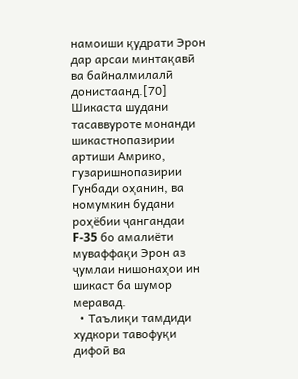намоиши қудрати Эрон дар арсаи минтақавӣ ва байналмилалӣ донистаанд.[70] Шикаста шудани тасаввуроте монанди шикастнопазирии артиши Амрико, гузаришнопазирии Гунбади оҳанин, ва номумкин будани роҳёбии ҷангандаи F-35 бо амалиёти муваффақи Эрон аз ҷумлаи нишонаҳои ин шикаст ба шумор меравад.
  • Таълиқи тамдиди худкори тавофуқи дифоӣ ва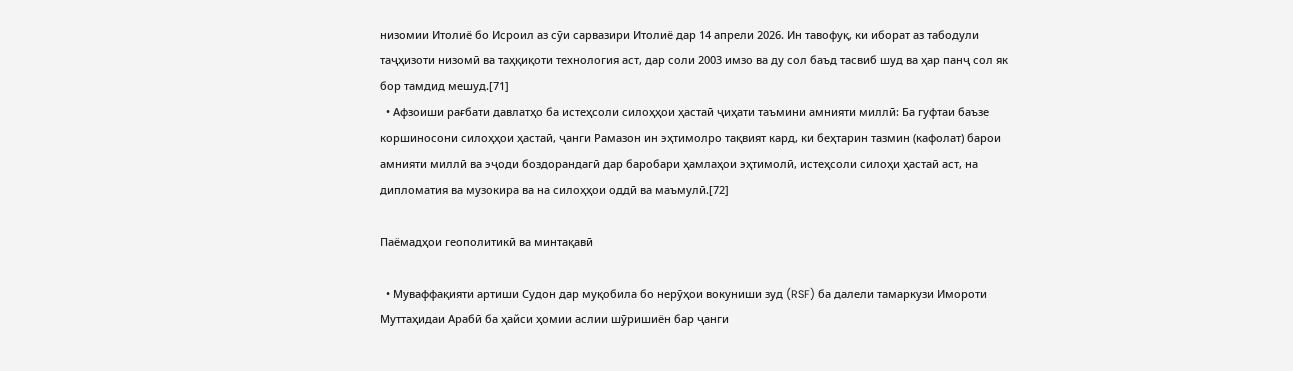низомии Итолиё бо Исроил аз сӯи сарвазири Итолиё дар 14 апрели 2026. Ин тавофуқ, ки иборат аз табодули таҷҳизоти низомӣ ва таҳқиқоти технология аст, дар соли 2003 имзо ва ду сол баъд тасвиб шуд ва ҳар панҷ сол як бор тамдид мешуд.[71]
  • Афзоиши рағбати давлатҳо ба истеҳсоли силоҳҳои ҳастаӣ ҷиҳати таъмини амнияти миллӣ: Ба гуфтаи баъзе коршиносони силоҳҳои ҳастаӣ, ҷанги Рамазон ин эҳтимолро тақвият кард, ки беҳтарин тазмин (кафолат) барои амнияти миллӣ ва эҷоди боздорандагӣ дар баробари ҳамлаҳои эҳтимолӣ, истеҳсоли силоҳи ҳастаӣ аст, на дипломатия ва музокира ва на силоҳҳои оддӣ ва маъмулӣ.[72]

Паёмадҳои геополитикӣ ва минтақавӣ

  • Муваффақияти артиши Судон дар муқобила бо нерӯҳои вокуниши зуд (RSF) ба далели тамаркузи Имороти Муттаҳидаи Арабӣ ба ҳайси ҳомии аслии шӯришиён бар ҷанги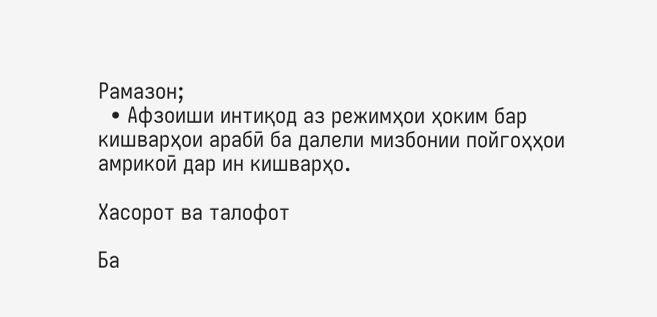Рамазон;
  • Афзоиши интиқод аз режимҳои ҳоким бар кишварҳои арабӣ ба далели мизбонии пойгоҳҳои амрикоӣ дар ин кишварҳо.

Хасорот ва талофот

Ба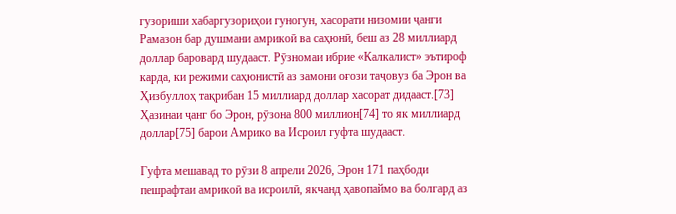гузориши хабаргузориҳои гуногун, хасорати низомии ҷанги Рамазон бар душмани амрикоӣ ва саҳюнӣ, беш аз 28 миллиард доллар баровард шудааст. Рӯзномаи ибрие «Калкалист» эътироф карда, ки режими саҳюнистӣ аз замони оғози таҷовуз ба Эрон ва Ҳизбуллоҳ тақрибан 15 миллиард доллар хасорат дидааст.[73] Ҳазинаи ҷанг бо Эрон, рӯзона 800 миллион[74] то як миллиард доллар[75] барои Амрико ва Исроил гуфта шудааст.

Гуфта мешавад то рӯзи 8 апрели 2026, Эрон 171 паҳбоди пешрафтаи амрикоӣ ва исроилӣ, якчанд ҳавопаймо ва болгард аз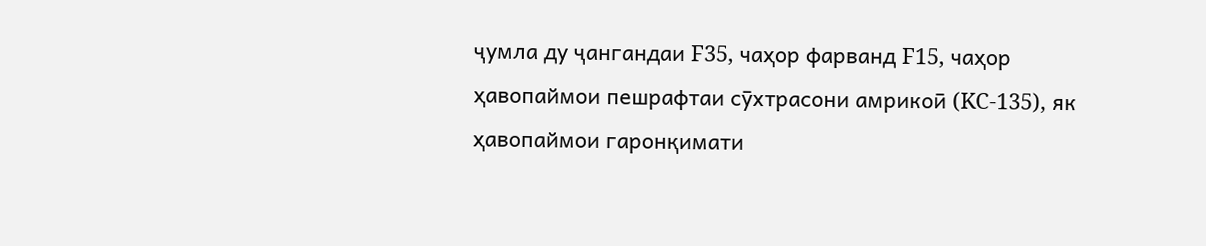ҷумла ду ҷангандаи F35, чаҳор фарванд F15, чаҳор ҳавопаймои пешрафтаи сӯхтрасони амрикоӣ (KC-135), як ҳавопаймои гаронқимати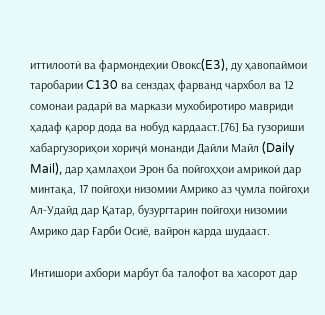иттилоотӣ ва фармондеҳии Овокс(E3), ду ҳавопаймои таробарии C130 ва сенздаҳ фарванд чархбол ва 12 сомонаи радарӣ ва маркази мухобиротиро мавриди ҳадаф қарор дода ва нобуд кардааст.[76] Ба гузориши хабаргузориҳои хориҷӣ монанди Дайли Майл (Daily Mail), дар ҳамлаҳои Эрон ба пойгоҳҳои амрикоӣ дар минтақа, 17 пойгоҳи низомии Амрико аз ҷумла пойгоҳи Ал-Удайд дар Қатар, бузургтарин пойгоҳи низомии Амрико дар Ғарби Осиё, вайрон карда шудааст.

Интишори ахбори марбут ба талофот ва хасорот дар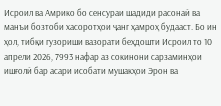Исроил ва Амрико бо сенсураи шадиди расонаӣ ва манъи бозтоби хасоротҳои ҷанг ҳамроҳ будааст. Бо ин ҳол, тибқи гузориши вазорати беҳдошти Исроил то 10 апрели 2026, 7993 нафар аз сокинони сарзаминҳои ишғолӣ бар асари исобати мушакҳои Эрон ва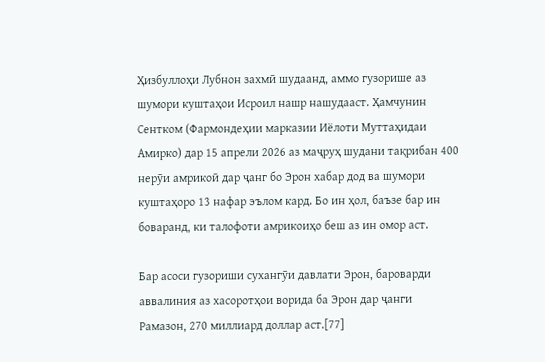Ҳизбуллоҳи Лубнон захмӣ шудаанд, аммо гузорише аз шумори куштаҳои Исроил нашр нашудааст. Ҳамчунин Сентком (Фармондеҳии марказии Иёлоти Муттаҳидаи Амирко) дар 15 апрели 2026 аз маҷруҳ шудани тақрибан 400 нерӯи амрикоӣ дар ҷанг бо Эрон хабар дод ва шумори куштаҳоро 13 нафар эълом кард. Бо ин ҳол, баъзе бар ин боваранд, ки талофоти амрикоиҳо беш аз ин омор аст.

Бар асоси гузориши сухангӯи давлати Эрон, бароварди аввалиния аз хасоротҳои ворида ба Эрон дар ҷанги Рамазон, 270 миллиард доллар аст.[77]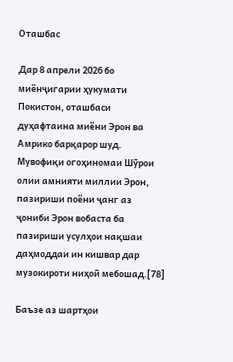Оташбас

Дар 8 апрели 2026 бо миёнҷигарии ҳукумати Покистон, оташбаси дуҳафтаина миёни Эрон ва Амрико барқарор шуд. Мувофиқи огоҳиномаи Шӯрои олии амнияти миллии Эрон, пазириши поёни ҷанг аз ҷониби Эрон вобаста ба пазириши усулҳои нақшаи даҳмоддаи ин кишвар дар музокироти ниҳоӣ мебошад.[78]

Баъзе аз шартҳои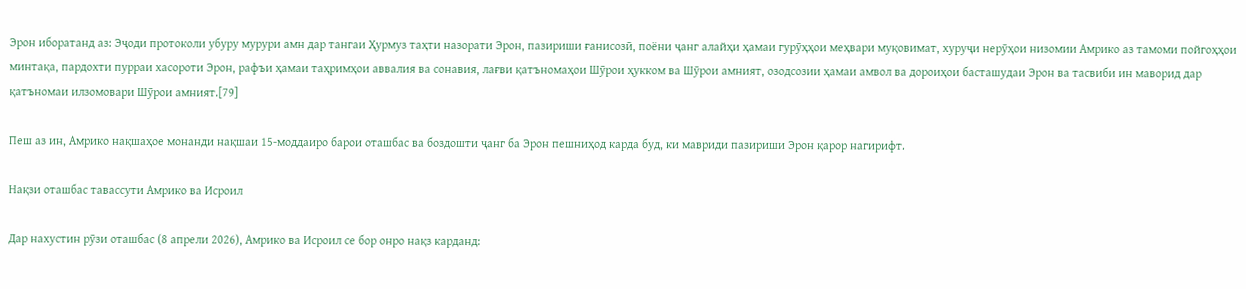Эрон иборатанд аз: Эҷоди протоколи убуру мурури амн дар тангаи Ҳурмуз таҳти назорати Эрон, пазириши ғанисозӣ, поёни ҷанг алайҳи ҳамаи гурӯҳҳои меҳвари муқовимат, хуруҷи нерӯҳои низомии Амрико аз тамоми пойгоҳҳои минтақа, пардохти пурраи хасороти Эрон, рафъи ҳамаи таҳримҳои аввалия ва сонавия, лағви қатъномаҳои Шӯрои ҳукком ва Шӯрои амният, озодсозии ҳамаи амвол ва дороиҳои басташудаи Эрон ва тасвиби ин маворид дар қатъномаи илзомовари Шӯрои амният.[79]

Пеш аз ин, Амрико нақшаҳое монанди нақшаи 15-моддаиро барои оташбас ва боздошти ҷанг ба Эрон пешниҳод карда буд, ки мавриди пазириши Эрон қарор нагирифт.

Нақзи оташбас тавассути Амрико ва Исроил

Дар нахустин рӯзи оташбас (8 апрели 2026), Амрико ва Исроил се бор онро нақз карданд: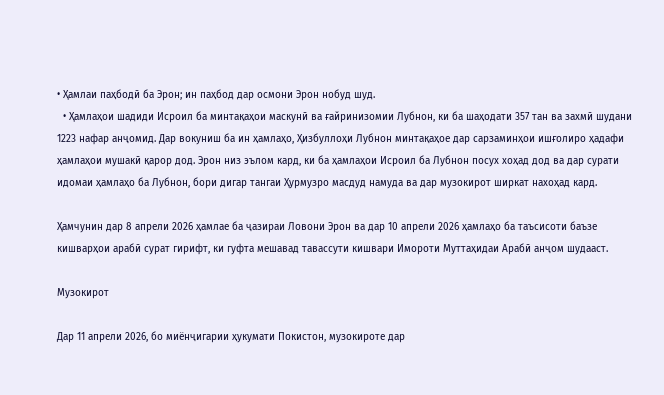• Ҳамлаи паҳбодӣ ба Эрон; ин паҳбод дар осмони Эрон нобуд шуд.
  • Ҳамлаҳои шадиди Исроил ба минтақаҳои маскунӣ ва ғайринизомии Лубнон, ки ба шаҳодати 357 тан ва захмӣ шудани 1223 нафар анҷомид. Дар вокуниш ба ин ҳамлаҳо, Ҳизбуллоҳи Лубнон минтақаҳое дар сарзаминҳои ишғолиро ҳадафи ҳамлаҳои мушакӣ қарор дод. Эрон низ эълом кард, ки ба ҳамлаҳои Исроил ба Лубнон посух хоҳад дод ва дар сурати идомаи ҳамлаҳо ба Лубнон, бори дигар тангаи Ҳурмузро масдуд намуда ва дар музокирот ширкат нахоҳад кард.

Ҳамчунин дар 8 апрели 2026 ҳамлае ба ҷазираи Ловони Эрон ва дар 10 апрели 2026 ҳамлаҳо ба таъсисоти баъзе кишварҳои арабӣ сурат гирифт, ки гуфта мешавад тавассути кишвари Имороти Муттаҳидаи Арабӣ анҷом шудааст.

Музокирот

Дар 11 апрели 2026, бо миёнҷигарии ҳукумати Покистон, музокироте дар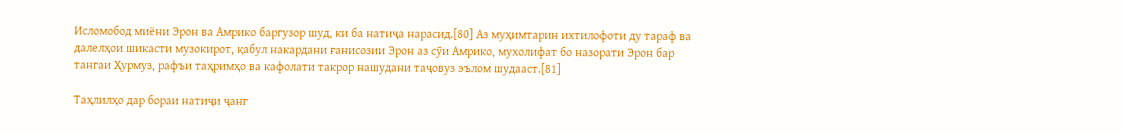Исломобод миёни Эрон ва Амрико баргузор шуд, ки ба натиҷа нарасид.[80] Аз муҳимтарин ихтилофоти ду тараф ва далелҳои шикасти музокирот, қабул накардани ғанисозии Эрон аз сӯи Амрико, мухолифат бо назорати Эрон бар тангаи Ҳурмуз, рафъи таҳримҳо ва кафолати такрор нашудани таҷовуз эълом шудааст.[81]

Таҳлилҳо дар бораи натиҷи ҷанг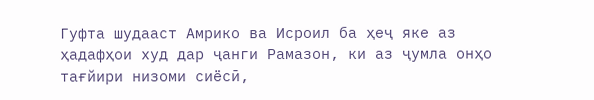Гуфта шудааст Амрико ва Исроил ба ҳеҷ яке аз ҳадафҳои худ дар ҷанги Рамазон, ки аз ҷумла онҳо тағйири низоми сиёсӣ,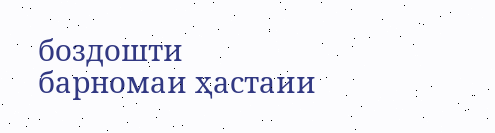боздошти барномаи ҳастаии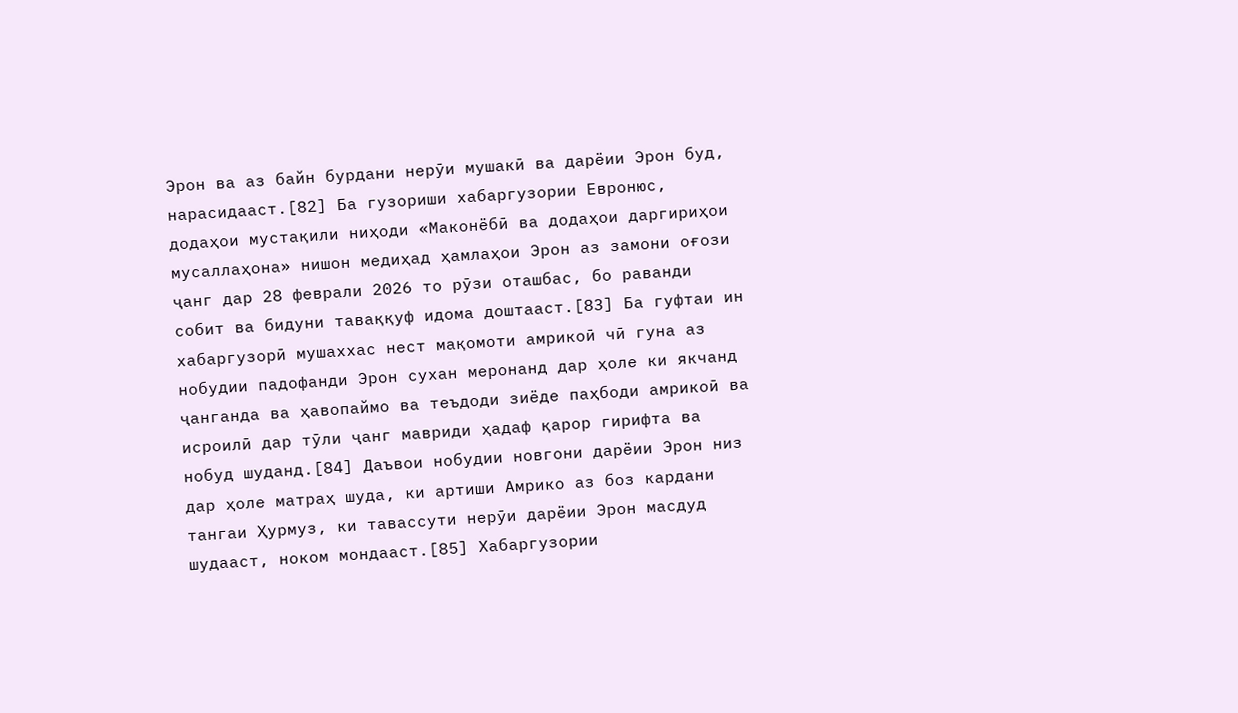Эрон ва аз байн бурдани нерӯи мушакӣ ва дарёии Эрон буд, нарасидааст.[82] Ба гузориши хабаргузории Евронюс, додаҳои мустақили ниҳоди «Маконёбӣ ва додаҳои даргириҳои мусаллаҳона» нишон медиҳад ҳамлаҳои Эрон аз замони оғози ҷанг дар 28 феврали 2026 то рӯзи оташбас, бо раванди собит ва бидуни таваққуф идома доштааст.[83] Ба гуфтаи ин хабаргузорӣ мушаххас нест мақомоти амрикоӣ чӣ гуна аз нобудии падофанди Эрон сухан меронанд дар ҳоле ки якчанд ҷанганда ва ҳавопаймо ва теъдоди зиёде паҳбоди амрикоӣ ва исроилӣ дар тӯли ҷанг мавриди ҳадаф қарор гирифта ва нобуд шуданд.[84] Даъвои нобудии новгони дарёии Эрон низ дар ҳоле матраҳ шуда, ки артиши Амрико аз боз кардани тангаи Ҳурмуз, ки тавассути нерӯи дарёии Эрон масдуд шудааст, ноком мондааст.[85] Хабаргузории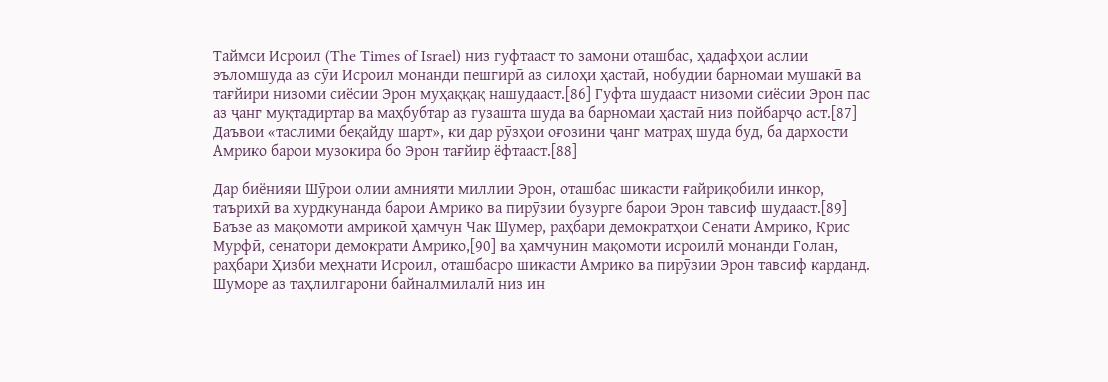Таймси Исроил (The Times of Israel) низ гуфтааст то замони оташбас, ҳадафҳои аслии эъломшуда аз сӯи Исроил монанди пешгирӣ аз силоҳи ҳастаӣ, нобудии барномаи мушакӣ ва тағйири низоми сиёсии Эрон муҳаққақ нашудааст.[86] Гуфта шудааст низоми сиёсии Эрон пас аз ҷанг муқтадиртар ва маҳбубтар аз гузашта шуда ва барномаи ҳастаӣ низ пойбарҷо аст.[87] Даъвои «таслими беқайду шарт», ки дар рӯзҳои оғозини ҷанг матраҳ шуда буд, ба дархости Амрико барои музокира бо Эрон тағйир ёфтааст.[88]

Дар биёнияи Шӯрои олии амнияти миллии Эрон, оташбас шикасти ғайриқобили инкор, таърихӣ ва хурдкунанда барои Амрико ва пирӯзии бузурге барои Эрон тавсиф шудааст.[89] Баъзе аз мақомоти амрикоӣ ҳамчун Чак Шумер, раҳбари демократҳои Сенати Амрико, Крис Мурфӣ, сенатори демократи Амрико,[90] ва ҳамчунин мақомоти исроилӣ монанди Голан, раҳбари Ҳизби меҳнати Исроил, оташбасро шикасти Амрико ва пирӯзии Эрон тавсиф карданд. Шуморе аз таҳлилгарони байналмилалӣ низ ин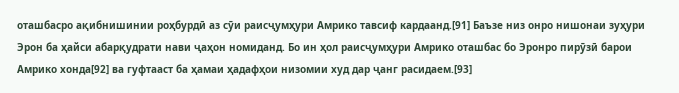оташбасро ақибнишинии роҳбурдӣ аз сӯи раисҷумҳури Амрико тавсиф кардаанд.[91] Баъзе низ онро нишонаи зуҳури Эрон ба ҳайси абарқудрати нави ҷаҳон номиданд. Бо ин ҳол раисҷумҳури Амрико оташбас бо Эронро пирӯзӣ барои Амрико хонда[92] ва гуфтааст ба ҳамаи ҳадафҳои низомии худ дар ҷанг расидаем.[93]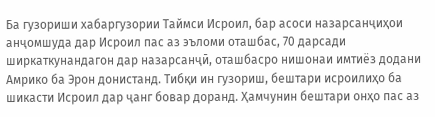Ба гузориши хабаргузории Таймси Исроил, бар асоси назарсанҷиҳои анҷомшуда дар Исроил пас аз эъломи оташбас, 70 дарсади ширкаткунандагон дар назарсанҷӣ, оташбасро нишонаи имтиёз додани Амрико ба Эрон донистанд. Тибқи ин гузориш, бештари исроилиҳо ба шикасти Исроил дар ҷанг бовар доранд. Ҳамчунин бештари онҳо пас аз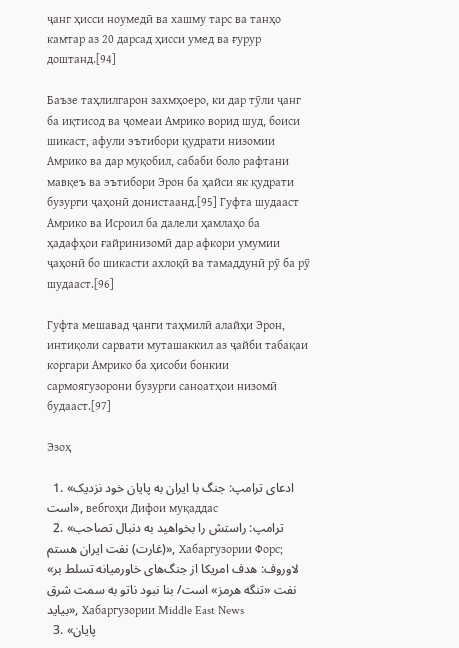ҷанг ҳисси ноумедӣ ва хашму тарс ва танҳо камтар аз 20 дарсад ҳисси умед ва ғурур доштанд.[94]

Баъзе таҳлилгарон захмҳоеро, ки дар тӯли ҷанг ба иқтисод ва ҷомеаи Амрико ворид шуд, боиси шикаст, афули эътибори қудрати низомии Амрико ва дар муқобил, сабаби боло рафтани мавқеъ ва эътибори Эрон ба ҳайси як қудрати бузурги ҷаҳонӣ донистаанд.[95] Гуфта шудааст Амрико ва Исроил ба далели ҳамлаҳо ба ҳадафҳои ғайринизомӣ дар афкори умумии ҷаҳонӣ бо шикасти ахлоқӣ ва тамаддунӣ рӯ ба рӯ шудааст.[96]

Гуфта мешавад ҷанги таҳмилӣ алайҳи Эрон, интиқоли сарвати муташаккил аз ҷайби табақаи коргари Амрико ба ҳисоби бонкии сармоягузорони бузурги саноатҳои низомӣ будааст.[97]

Эзоҳ

  1. «ادعای ترامپ: جنگ با ایران به پایان خود نزدیک است», вебгоҳи Дифои муқаддас
  2. «ترامپ: راستش را بخواهید به دنبال تصاحب (غارت) نفت ایران هستم», Хабаргузории Форс; «لاوروف: هدف امریکا از جنگ‌های خاورمیانه تسلط بر نفت «تنگه هرمز» است/ بنا نبود ناتو به سمت شرق بیاید», Хабаргузории Middle East News
  3. «پایان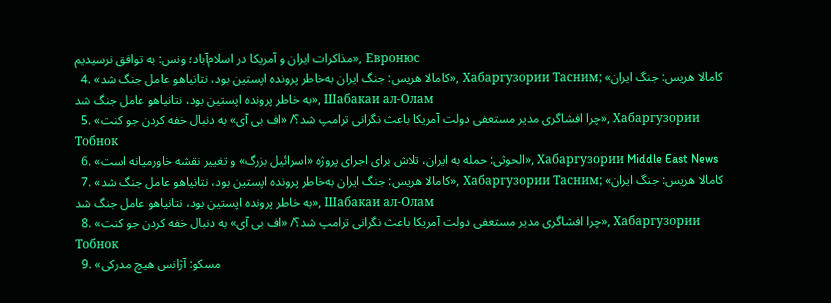مذاکرات ایران و آمریکا در اسلام‌آباد؛ ونس: به توافق نرسیدیم», Евронюс
  4. «کامالا هریس: جنگ ایران به‌خاطر پرونده اپستین بود، نتانیاهو عامل جنگ شد», Хабаргузории Тасним; «کامالا هریس: جنگ ایران به خاطر پرونده اپستین بود، نتانیاهو عامل جنگ شد», Шабакаи ал-Олам
  5. «چرا افشاگری مدیر مستعفی دولت آمریکا باعث نگرانی ترامپ شد؟/ «اف بی آی» به دنبال خفه کردن جو کنت», Хабаргузории Тобнок
  6. «الحوثی: حمله به ایران، تلاش برای اجرای پروژه «اسرائیل بزرگ» و تغییر نقشه خاورمیانه است», Хабаргузории Middle East News
  7. «کامالا هریس: جنگ ایران به‌خاطر پرونده اپستین بود، نتانیاهو عامل جنگ شد», Хабаргузории Тасним; «کامالا هریس: جنگ ایران به خاطر پرونده اپستین بود، نتانیاهو عامل جنگ شد», Шабакаи ал-Олам
  8. «چرا افشاگری مدیر مستعفی دولت آمریکا باعث نگرانی ترامپ شد؟/ «اف بی آی» به دنبال خفه کردن جو کنت», Хабаргузории Тобнок
  9. «مسکو: آژانس هیچ مدرکی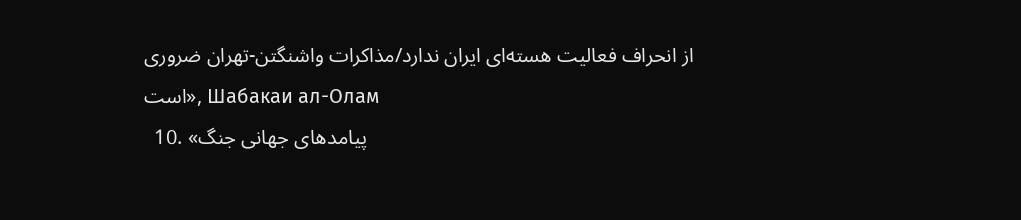از انحراف فعالیت هسته‌ای ایران ندارد/مذاکرات واشنگتن-تهران ضروری است», Шабакаи ал-Олам
  10. «پیامدهای جهانی جنگ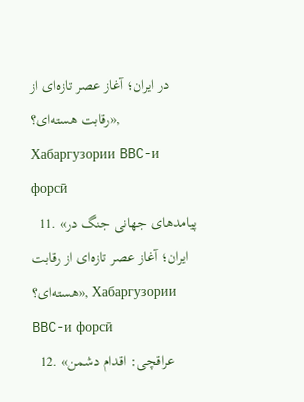در ایران؛ آغاز عصر تازه‌ای از رقابت هسته‌ای؟», Хабаргузории BBC-и форсӣ
  11. «پیامدهای جهانی جنگ در ایران؛ آغاز عصر تازه‌ای از رقابت هسته‌ای؟», Хабаргузории BBC-и форсӣ
  12. «عراقچی: اقدام دشمن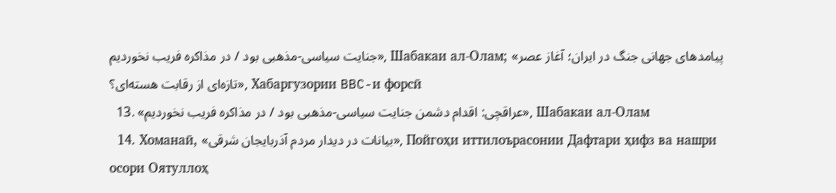جنایت سیاسی-مذهبی بود / در مذاکره فریب نخوردیم», Шабакаи ал-Олам; «پیامدهای جهانی جنگ در ایران؛ آغاز عصر تازه‌ای از رقابت هسته‌ای؟», Хабаргузории BBC-и форсӣ
  13. «عراقچی: اقدام دشمن جنایت سیاسی-مذهبی بود / در مذاکره فریب نخوردیم», Шабакаи ал-Олам
  14. Хоманаӣ, «بیانات در دیدار مردم آذربایجان شرقی», Пойгоҳи иттилоърасонии Дафтари ҳифз ва нашри осори Оятуллоҳ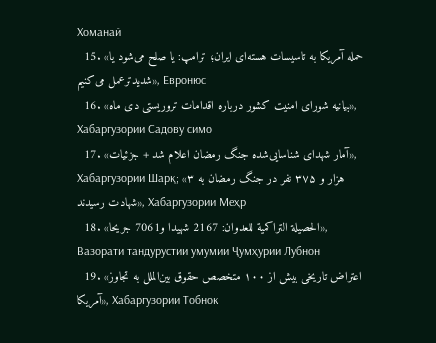Хоманаӣ
  15. «حمله آمریکا به تاسیسات هسته‌ای ایران؛ ترامپ: یا صلح می‌شود یا شدیدترعمل می‌کنیم», Евронюс
  16. «بیانیه شورای امنیت کشور درباره اقدامات تروریستی دی ماه», Хабаргузории Садову симо
  17. «آمار شهدای شناسایی‌شده جنگ رمضان اعلام شد + جزئیات», Хабаргузории Шарқ; «۳ هزار و ۳۷۵ نفر در جنگ رمضان به شهادت رسیدند», Хабаргузории Меҳр
  18. «الحصيلة التراكمية للعدوان: 2167 شهيدا و7061 جريحا», Вазорати тандурустии умумии Ҷумҳурии Лубнон
  19. «اعتراض تاریخی بیش از ۱۰۰ متخصص حقوق بین‌الملل به تجاوز آمریکا», Хабаргузории Тобнок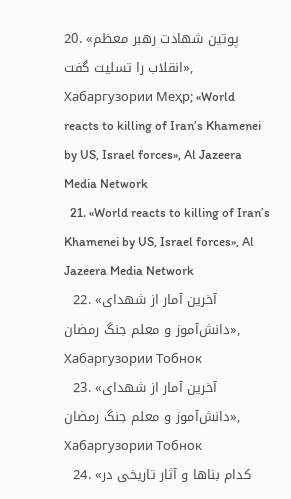20. «پوتین شهادت رهبر معظم انقلاب را تسلیت گفت», Хабаргузории Меҳр; «World reacts to killing of Iran’s Khamenei by US, Israel forces», Al Jazeera Media Network
  21. «World reacts to killing of Iran’s Khamenei by US, Israel forces», Al Jazeera Media Network
  22. «آخرین آمار از شهدای دانش‌آموز و معلم جنگ رمضان», Хабаргузории Тобнок
  23. «آخرین آمار از شهدای دانش‌آموز و معلم جنگ رمضان», Хабаргузории Тобнок
  24. «کدام بناها و آثار تاریخی در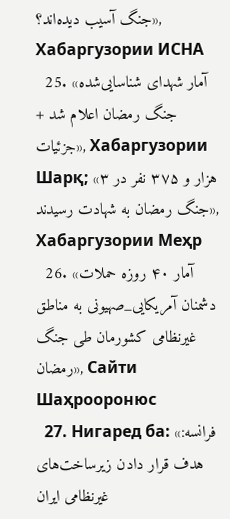جنگ آسیب دیده‌اند؟», Хабаргузории ИСНА
  25. «آمار شهدای شناسایی‌شده جنگ رمضان اعلام شد + جزئیات», Хабаргузории Шарқ; «۳ هزار و ۳۷۵ نفر در جنگ رمضان به شهادت رسیدند», Хабаргузории Меҳр
  26. «آمار ۴۰ روزه حملات دشمنان آمریکایی_صهیونی به مناطق غیرنظامی کشورمان طی جنگ رمضان», Сайти Шаҳрооронюс
  27. Нигаред ба: «فرانسه: هدف قرار دادن زیرساخت‌های غیرنظامی ایران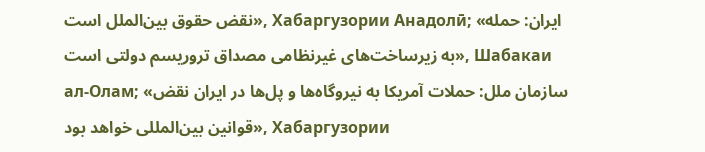نقض حقوق بین‌الملل است», Хабаргузории Анадолӣ; «ایران: حمله به زیرساخت‌های غیرنظامی مصداق تروریسم دولتی است», Шабакаи ал-Олам; «سازمان ملل: حملات آمریکا به نیروگاه‌ها و پل‌ها در ایران نقض قوانین بین‌المللی خواهد بود», Хабаргузории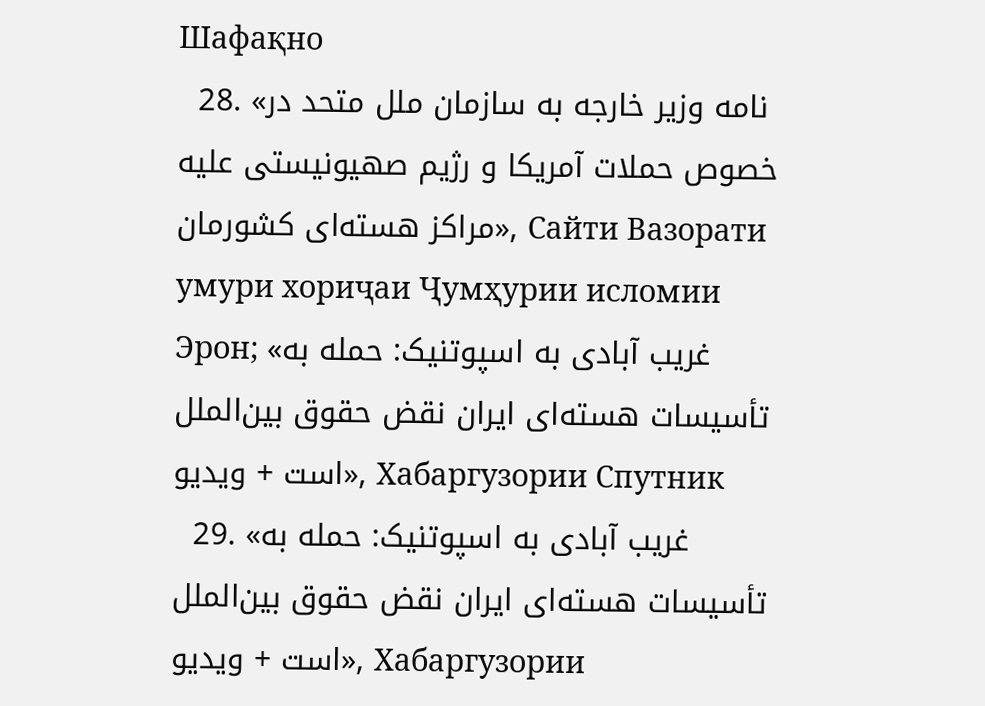Шафақно
  28. «نامه وزیر خارجه به سازمان ملل متحد در خصوص حملات آمریکا و رژیم صهیونیستی علیه مراکز هسته‌ای کشورمان», Сайти Вазорати умури хориҷаи Ҷумҳурии исломии Эрон; «غریب آبادی به اسپوتنیک: حمله به تأسیسات هسته‌ای ایران نقض حقوق بین‌الملل است + ویدیو», Хабаргузории Спутник
  29. «غریب آبادی به اسپوتنیک: حمله به تأسیسات هسته‌ای ایران نقض حقوق بین‌الملل است + ویدیو», Хабаргузории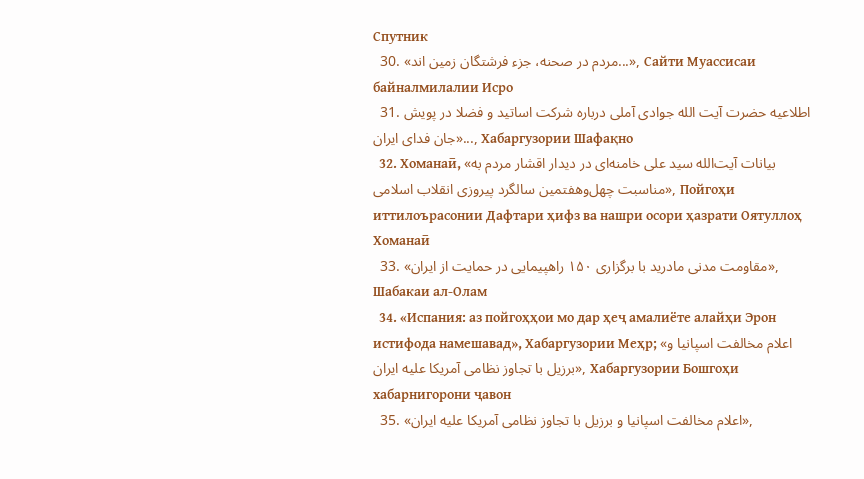Спутник
  30. «مردم در صحنه، جزء فرشتگان زمین اند...», Сайти Муассисаи байналмилалии Исро
  31. اطلاعیه حضرت آیت الله جوادی آملی درباره شرکت اساتید و فضلا در پویش «جان فدای ایران..., Хабаргузории Шафақно
  32. Хоманаӣ, «بیانات آیت‌الله سید علی خامنه‌ای در دیدار اقشار مردم به مناسبت چهل‌وهفتمین سالگرد پیروزی انقلاب اسلامی», Пойгоҳи иттилоърасонии Дафтари ҳифз ва нашри осори ҳазрати Оятуллоҳ Хоманаӣ
  33. «مقاومت مدنی مادرید با برگزاری ۱۵۰ راهپیمایی در حمایت از ایران», Шабакаи ал-Олам
  34. «Испания: аз пойгоҳҳои мо дар ҳеҷ амалиёте алайҳи Эрон истифода намешавад», Хабаргузории Меҳр; «اعلام مخالفت اسپانیا و برزیل با تجاوز نظامی آمریکا علیه ایران», Хабаргузории Бошгоҳи хабарнигорони ҷавон
  35. «اعلام مخالفت اسپانیا و برزیل با تجاوز نظامی آمریکا علیه ایران»,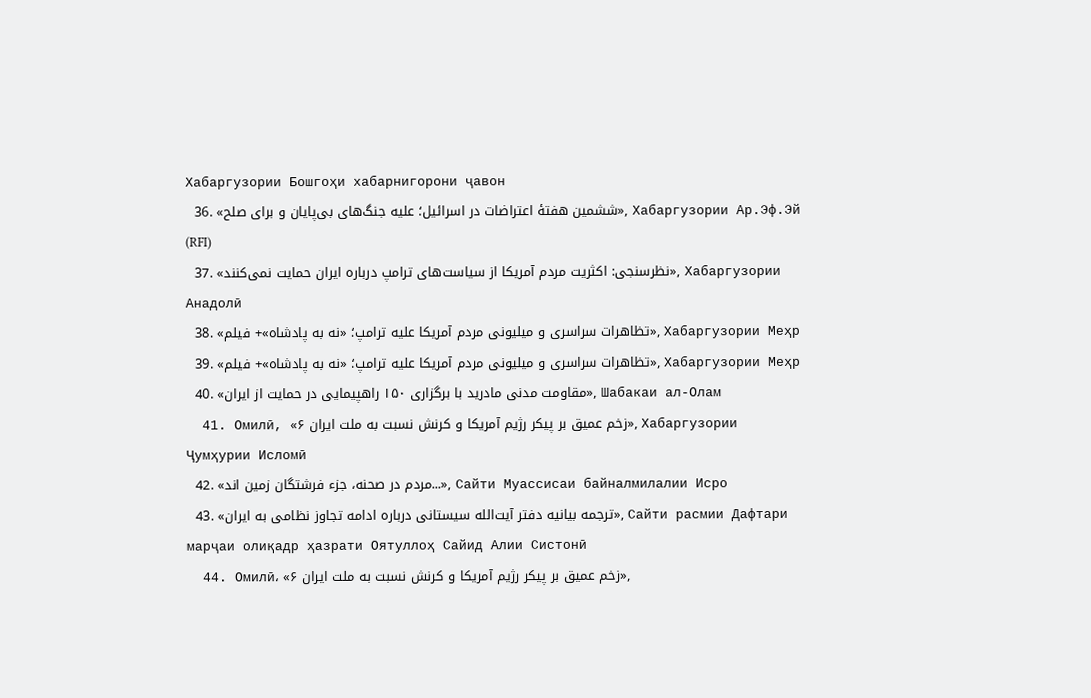Хабаргузории Бошгоҳи хабарнигорони ҷавон
  36. «ششمین هفتۀ اعتراضات در اسرائیل؛ علیه جنگ‌های بی‌پایان و برای صلح», Хабаргузории Ар.Эф.Эй (RFI)
  37. «نظر‌سنجی: اکثریت مردم آمریکا از سیاست‌های ترامپ درباره ایران حمایت نمی‌کنند», Хабаргузории Анадолӣ
  38. «تظاهرات سراسری و میلیونی مردم آمریکا علیه ترامپ؛ «نه به پادشاه»+ فیلم», Хабаргузории Меҳр
  39. «تظاهرات سراسری و میلیونی مردم آمریکا علیه ترامپ؛ «نه به پادشاه»+ فیلم», Хабаргузории Меҳр
  40. «مقاومت مدنی مادرید با برگزاری ۱۵۰ راهپیمایی در حمایت از ایران», Шабакаи ал-Олам
  41. Омилӣ, «۶ زخم عمیق بر پیکر رژیم آمریکا و کرنش نسبت به ملت ایران», Хабаргузории Ҷумҳурии Исломӣ
  42. «مردم در صحنه، جزء فرشتگان زمین اند...», Сайти Муассисаи байналмилалии Исро
  43. «ترجمه بیانیه دفتر آیت‌الله سیستانی درباره ادامه تجاوز نظامی به ایران», Сайти расмии Дафтари марҷаи олиқадр ҳазрати Оятуллоҳ Сайид Алии Систонӣ
  44. Омилӣ، «۶ زخم عمیق بر پیکر رژیم آمریکا و کرنش نسبت به ملت ایران»,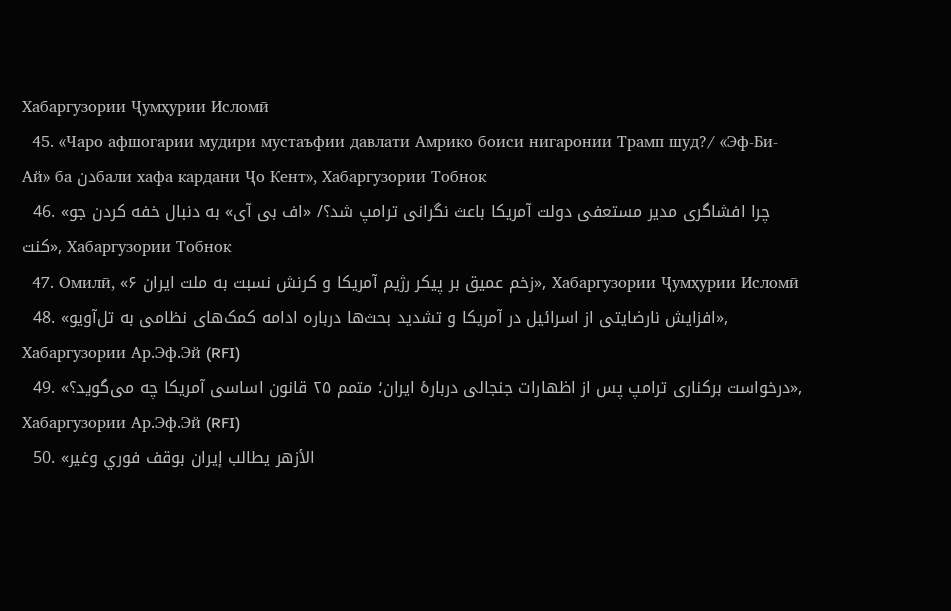Хабаргузории Ҷумҳурии Исломӣ
  45. «Чаро афшогарии мудири мустаъфии давлати Амрико боиси нигаронии Трамп шуд?/ «Эф-Би-Ай» ба دنбали хафа кардани Ҷо Кент», Хабаргузории Тобнок
  46. «چرا افشاگری مدیر مستعفی دولت آمریکا باعث نگرانی ترامپ شد؟/ «اف بی آی» به دنبال خفه کردن جو کنت», Хабаргузории Тобнок
  47. Омилӣ, «۶ زخم عمیق بر پیکر رژیم آمریکا و کرنش نسبت به ملت ایران», Хабаргузории Ҷумҳурии Исломӣ
  48. «افزایش نارضایتی از اسرائیل در آمریکا و تشدید بحث‌ها درباره ادامه کمک‌های نظامی به تل‌آویو», Хабаргузории Ар.Эф.Эй (RFI)
  49. «درخواست برکناری ترامپ پس از اظهارات جنجالی دربارۀ ایران؛ متمم ۲۵ قانون اساسی آمریکا چه می‌گوید؟», Хабаргузории Ар.Эф.Эй (RFI)
  50. «الأزهر يطالب إيران بوقف فوري وغير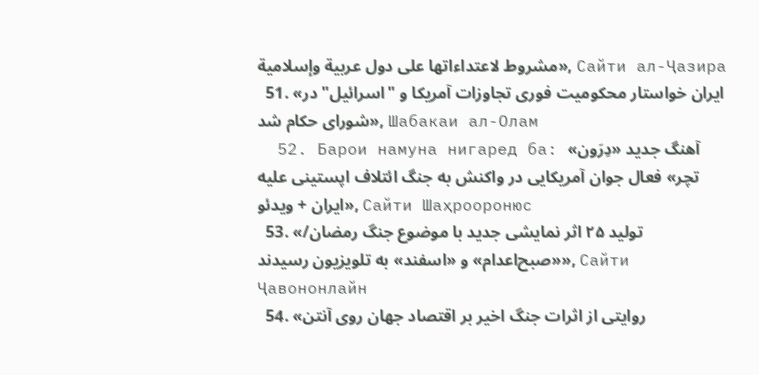مشروط لاعتداءاتها على دول عربية وإسلامية», Сайти ал-Ҷазира
  51. «ایران خواستار محکومیت فوری تجاوزات آمریکا و "اسرائیل" در شورای حکام شد», Шабакаи ал-Олам
  52. Барои намуна нигаред ба: «آهنگ جدید «دِرَون تچر» فعال جوان آمریکایی در واکنش به جنگ ائتلاف اپستینی علیه ایران + ویدئو», Сайти Шаҳрооронюс
  53. «تولید ۲۵ اثر نمایشی جدید با موضوع جنگ رمضان/ «صبح‌اعدام» و «اسفند» به تلویزیون رسیدند», Сайти Ҷавононлайн
  54. «روایتی از اثرات جنگ اخیر بر اقتصاد جهان روی آنتن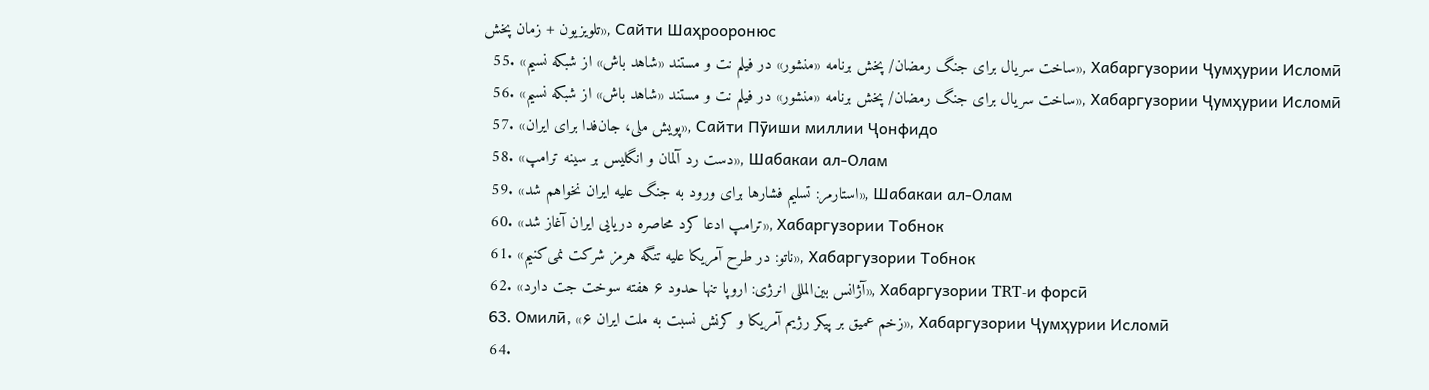تلویزیون + زمان پخش», Сайти Шаҳрооронюс
  55. «ساخت سریال برای جنگ رمضان/ پخش برنامه «منشور» در فیلم نت و مستند «شاهد باش» از شبکه نسیم», Хабаргузории Ҷумҳурии Исломӣ
  56. «ساخت سریال برای جنگ رمضان/ پخش برنامه «منشور» در فیلم نت و مستند «شاهد باش» از شبکه نسیم», Хабаргузории Ҷумҳурии Исломӣ
  57. «پویش ملی، جان‌فدا برای ایران», Сайти Пӯиши миллии Ҷонфидо
  58. «دست رد آلمان و انگلیس بر سینه ترامپ», Шабакаи ал-Олам
  59. «استارمر: تسلیم فشارها برای ورود به جنگ علیه ایران نخواهم شد», Шабакаи ал-Олам
  60. «ترامپ ادعا کرد محاصره دریایی ایران آغاز شد», Хабаргузории Тобнок
  61. «ناتو: در طرح آمریکا علیه تنگه هرمز شرکت نمی‌کنیم», Хабаргузории Тобнок
  62. «آژانس بین‌المللی انرژی: اروپا تنها حدود ۶ هفته سوخت جت دارد», Хабаргузории TRT-и форсӣ
  63. Омилӣ, «۶ زخم عمیق بر پیکر رژیم آمریکا و کرنش نسبت به ملت ایران», Хабаргузории Ҷумҳурии Исломӣ
  64.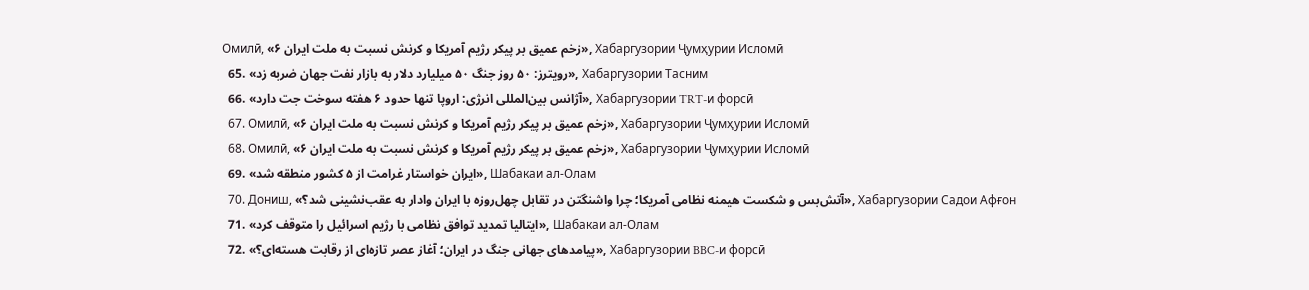Омилӣ, «۶ زخم عمیق بر پیکر رژیم آمریکا و کرنش نسبت به ملت ایران», Хабаргузории Ҷумҳурии Исломӣ
  65. «رویترز: ۵۰ روز جنگ ۵۰ میلیارد دلار به بازار نفت جهان ضربه زد», Хабаргузории Тасним
  66. «آژانس بین‌المللی انرژی: اروپا تنها حدود ۶ هفته سوخت جت دارد», Хабаргузории TRT-и форсӣ
  67. Омилӣ, «۶ زخم عمیق بر پیکر رژیم آمریکا و کرنش نسبت به ملت ایران», Хабаргузории Ҷумҳурии Исломӣ
  68. Омилӣ, «۶ زخم عمیق بر پیکر رژیم آمریکا و کرنش نسبت به ملت ایران», Хабаргузории Ҷумҳурии Исломӣ
  69. «ایران خواستار غرامت از ۵ کشور منطقه شد», Шабакаи ал-Олам
  70. Дониш, «آتش‌بس و شکست هیمنه نظامی آمریکا؛ چرا واشنگتن در تقابل چهل‌روزه با ایران وادار به عقب‌نشینی شد؟», Хабаргузории Садои Афғон
  71. «ایتالیا تمدید توافق نظامی با رژیم اسرائیل را متوقف کرد», Шабакаи ал-Олам
  72. «پیامدهای جهانی جنگ در ایران؛ آغاز عصر تازه‌ای از رقابت هسته‌ای؟», Хабаргузории BBC-и форсӣ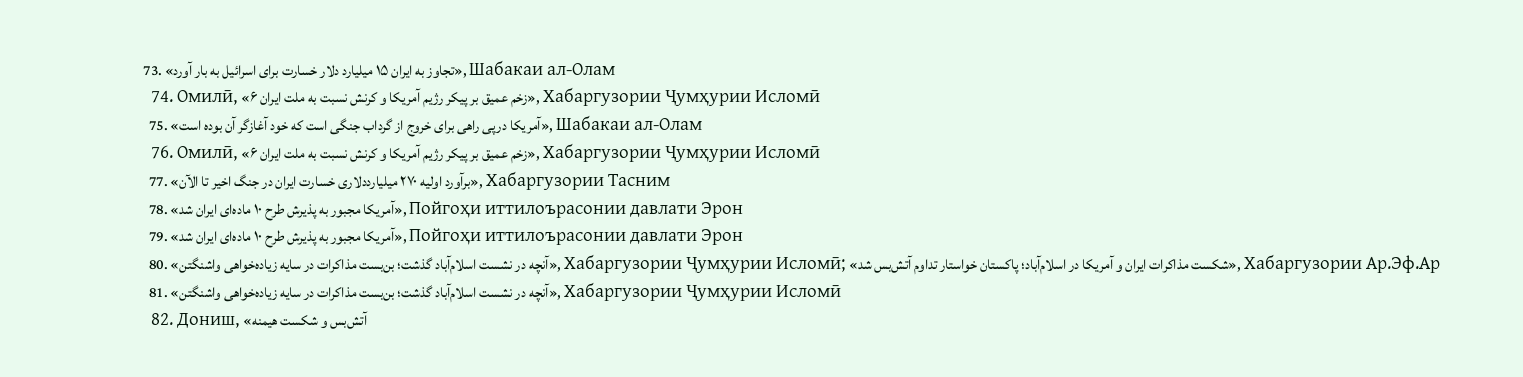73. «تجاوز به ایران ۱۵ میلیارد دلار خسارت برای اسرائیل به بار آورد», Шабакаи ал-Олам
  74. Омилӣ, «۶ زخم عمیق بر پیکر رژیم آمریکا و کرنش نسبت به ملت ایران», Хабаргузории Ҷумҳурии Исломӣ
  75. «آمریکا درپی راهی برای خروج از گرداب جنگی است که خود آغازگر آن بوده است», Шабакаи ал-Олам
  76. Омилӣ, «۶ زخم عمیق بر پیکر رژیم آمریکا و کرنش نسبت به ملت ایران», Хабаргузории Ҷумҳурии Исломӣ
  77. «برآورد اولیه ۲۷۰ میلیارددلاری خسارت ایران در جنگ اخیر تا الآن», Хабаргузории Тасним
  78. «آمریکا مجبور به پذیرش طرح ۱۰ ماده‌ای ایران شد», Пойгоҳи иттилоърасонии давлати Эрон
  79. «آمریکا مجبور به پذیرش طرح ۱۰ ماده‌ای ایران شد», Пойгоҳи иттилоърасонии давлати Эрон
  80. «آنچه در نشست اسلام‌آباد گذشت؛ بن‌بست مذاکرات در سایه زیاده‌خواهی واشنگتن», Хабаргузории Ҷумҳурии Исломӣ; «شکست مذاکرات ایران و آمریکا در اسلام‌آباد؛ پاکستان خواستار تداوم آتش‌بس شد», Хабаргузории Ар.Эф.Ар
  81. «آنچه در نشست اسلام‌آباد گذشت؛ بن‌بست مذاکرات در سایه زیاده‌خواهی واشنگتن», Хабаргузории Ҷумҳурии Исломӣ
  82. Дониш, «آتش‌بس و شکست هیمنه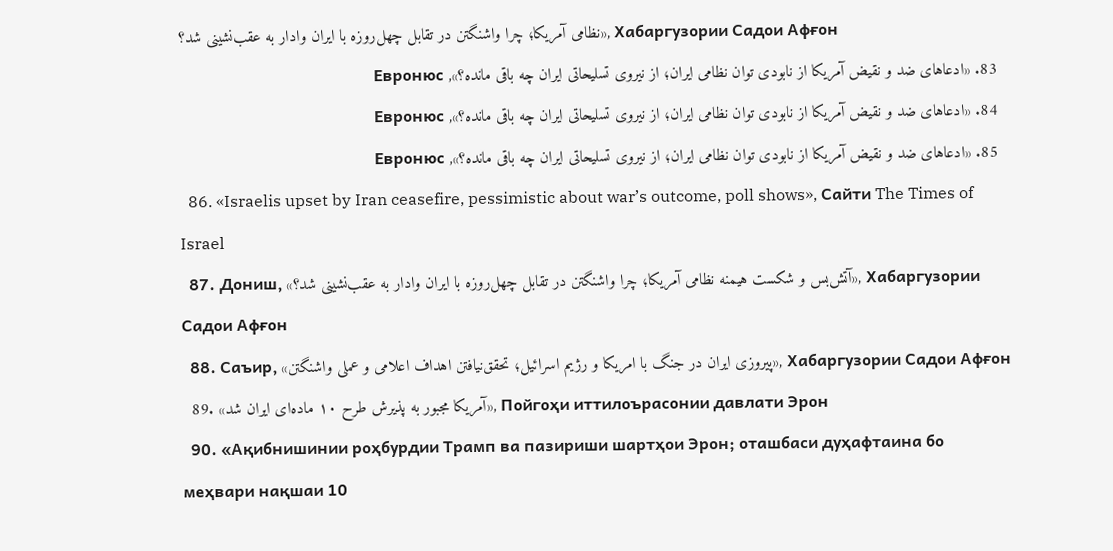نظامی آمریکا؛ چرا واشنگتن در تقابل چهل‌روزه با ایران وادار به عقب‌نشینی شد؟», Хабаргузории Садои Афғон
  83. «ادعاهای ضد و نقیض آمریکا از نابودی توان نظامی ایران؛ از نیروی تسلیحاتی ایران چه باقی مانده؟», Евронюс
  84. «ادعاهای ضد و نقیض آمریکا از نابودی توان نظامی ایران؛ از نیروی تسلیحاتی ایران چه باقی مانده؟», Евронюс
  85. «ادعاهای ضد و نقیض آمریکا از نابودی توان نظامی ایران؛ از نیروی تسلیحاتی ایران چه باقی مانده؟», Евронюс
  86. «Israelis upset by Iran ceasefire, pessimistic about war’s outcome, poll shows», Сайти The Times of Israel
  87. Дониш, «آتش‌بس و شکست هیمنه نظامی آمریکا؛ چرا واشنگتن در تقابل چهل‌روزه با ایران وادار به عقب‌نشینی شد؟», Хабаргузории Садои Афғон
  88. Саъир, «پیروزی ایران در جنگ با امریکا و رژیم اسرائیل؛ تحقق‌نیافتن اهداف اعلامی و عملی واشنگتن», Хабаргузории Садои Афғон
  89. «آمریکا مجبور به پذیرش طرح ۱۰ ماده‌ای ایران شد», Пойгоҳи иттилоърасонии давлати Эрон
  90. «Ақибнишинии роҳбурдии Трамп ва пазириши шартҳои Эрон; оташбаси дуҳафтаина бо меҳвари нақшаи 10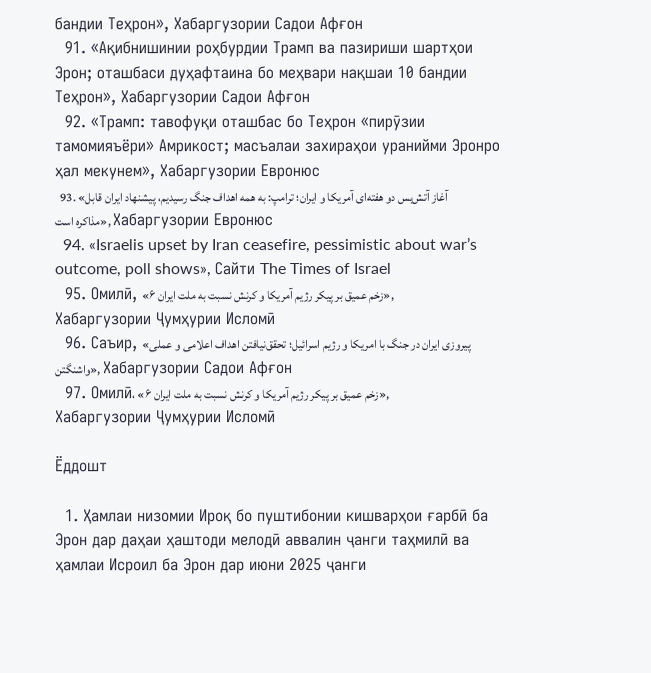бандии Теҳрон», Хабаргузории Садои Афғон
  91. «Ақибнишинии роҳбурдии Трамп ва пазириши шартҳои Эрон; оташбаси дуҳафтаина бо меҳвари нақшаи 10 бандии Теҳрон», Хабаргузории Садои Афғон
  92. «Трамп: тавофуқи оташбас бо Теҳрон «пирӯзии тамомияъёри» Амрикост; масъалаи захираҳои уранийми Эронро ҳал мекунем», Хабаргузории Евронюс
  93. «آغاز آتش‌بس دو هفته‌ای آمریکا و ایران؛ ترامپ: به همه اهداف جنگ رسیدیم، پیشنهاد ایران قابل مذاکره است», Хабаргузории Евронюс
  94. «Israelis upset by Iran ceasefire, pessimistic about war’s outcome, poll shows», Сайти The Times of Israel
  95. Омилӣ, «۶ زخم عمیق بر پیکر رژیم آمریکا و کرنش نسبت به ملت ایران», Хабаргузории Ҷумҳурии Исломӣ
  96. Саъир, «پیروزی ایران در جنگ با امریکا و رژیم اسرائیل؛ تحقق‌نیافتن اهداف اعلامی و عملی واشنگتن», Хабаргузории Садои Афғон
  97. Омилӣ، «۶ زخم عمیق بر پیکر رژیم آمریکا و کرنش نسبت به ملت ایران», Хабаргузории Ҷумҳурии Исломӣ

Ёддошт

  1. Ҳамлаи низомии Ироқ бо пуштибонии кишварҳои ғарбӣ ба Эрон дар даҳаи ҳаштоди мелодӣ аввалин ҷанги таҳмилӣ ва ҳамлаи Исроил ба Эрон дар июни 2025 ҷанги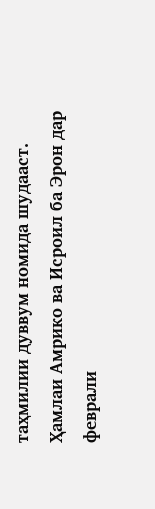таҳмилии дуввум номида шудааст. Ҳамлаи Амрико ва Исроил ба Эрон дар феврали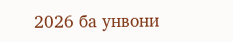2026 ба унвони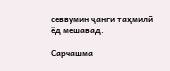севвумин ҷанги таҳмилӣ ёд мешавад.

Сарчашма